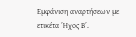Εμφάνιση αναρτήσεων με ετικέτα Ήχος Β΄.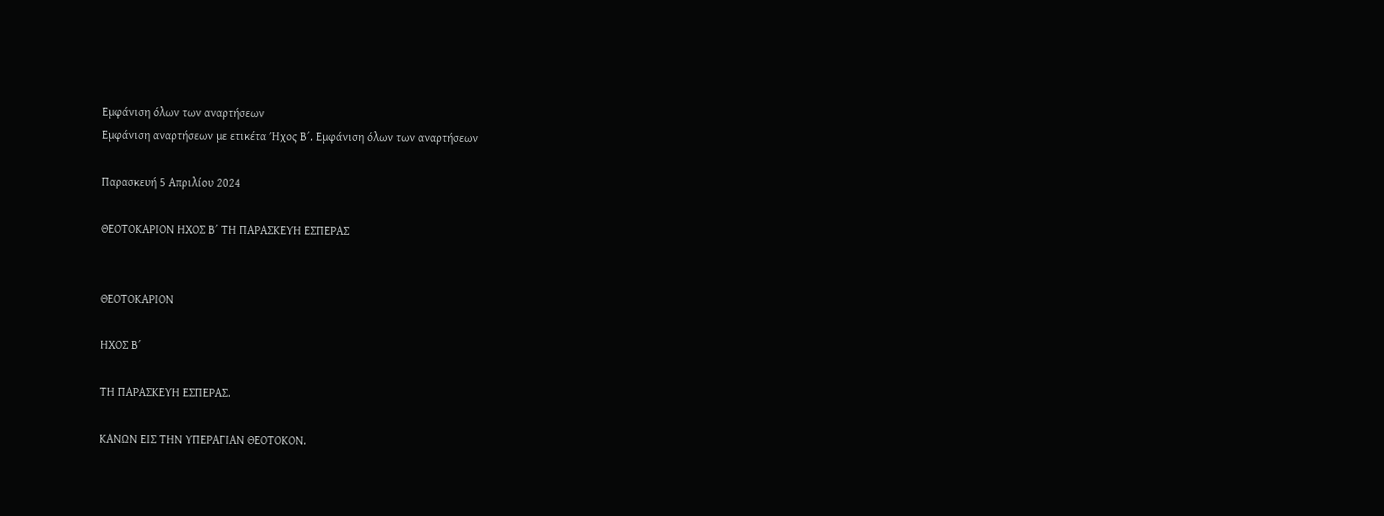Εμφάνιση όλων των αναρτήσεων
Εμφάνιση αναρτήσεων με ετικέτα Ήχος Β΄. Εμφάνιση όλων των αναρτήσεων

Παρασκευή 5 Απριλίου 2024

ΘΕΟΤΟΚΑΡΙΟΝ ΗΧΟΣ Β΄ ΤΗ ΠΑΡΑΣΚΕΥΗ ΕΣΠΕΡΑΣ


ΘΕΟΤΟΚΑΡΙΟΝ

ΗΧΟΣ Β΄

ΤΗ ΠΑΡΑΣΚΕΥΗ ΕΣΠΕΡΑΣ.

ΚΑΝΩΝ ΕΙΣ ΤΗΝ ΥΠΕΡΑΓΙΑΝ ΘΕΟΤΟΚΟΝ.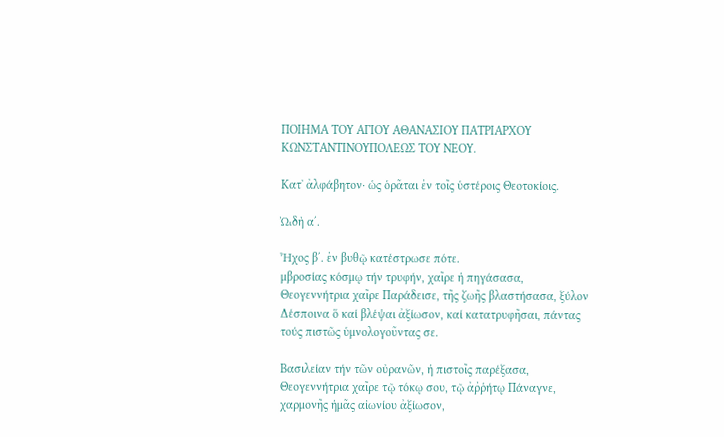ΠΟΙΗΜΑ ΤΟΥ ΑΓΙΟΥ ΑΘΑΝΑΣΙΟΥ ΠΑΤΡΙΑΡΧΟΥ ΚΩΝΣΤΑΝΤΙΝΟΥΠΟΛΕΩΣ ΤΟΥ ΝΕΟΥ.

Κατ᾽ ἀλφάβητον· ὡς ὁρᾶται ἐν τοῖς ὑστέροις Θεοτοκίοις.

ᾨδὴ α΄.

Ἦχος β΄. ἐν βυθῷ κατέστρωσε πότε.
μβροσίας κόσμῳ τήν τρυφήν, χαῖρε ἡ πηγάσασα, Θεογεννήτρια χαῖρε Παράδεισε, τῆς ζωῆς βλαστήσασα, ξύλον Δέσποινα ὅ καί βλέψαι ἀξίωσον, καί κατατρυφῆσαι, πάντας τούς πιστῶς ὑμνολογοῦντας σε.

Βασιλείαν τήν τῶν οὐρανῶν, ἡ πιστοῖς παρέξασα, Θεογεννήτρια χαῖρε τῷ τόκῳ σου, τῷ ἀῤῥήτῳ Πάναγνε, χαρμονῆς ἡμᾶς αἰωνίου ἀξίωσον,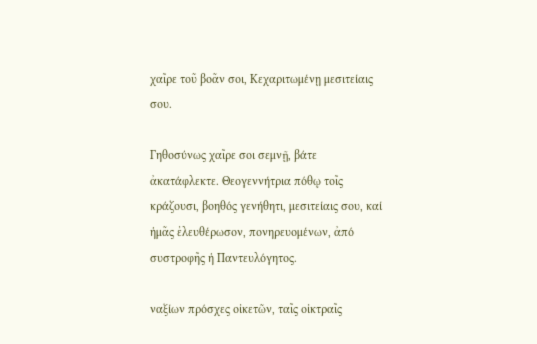χαῖρε τοῦ βοᾶν σοι, Κεχαριτωμένῃ μεσιτείαις σου.

Γηθοσύνως χαῖρε σοι σεμνῇ, βάτε ἀκατάφλεκτε. Θεογεννήτρια πόθῳ τοῖς κράζουσι, βοηθός γενήθητι, μεσιτείαις σου, καί ἡμᾶς ἐλευθέρωσον, πονηρευομένων, ἀπό συστροφῆς ἡ Παντευλόγητος.

ναξίων πρόσχες οἰκετῶν, ταῖς οἰκτραῖς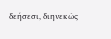δεήσεσι, διηνεκῶς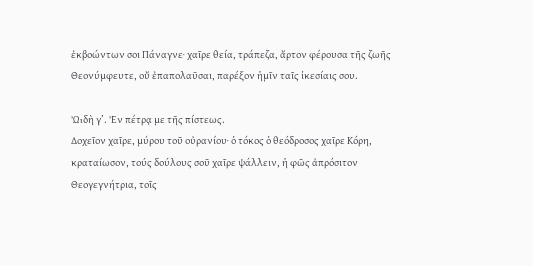ἐκβοώντων σοι Πάναγνε· χαῖρε θεία, τράπεζα, ἄρτον φέρουσα τῆς ζωῆς Θεονύμφευτε, οὔ ἐπαπολαῦσαι, παρέξον ἡμῖν ταῖς ἱκεσίαις σου.

ᾨδὴ γ’. Ἐν πέτρᾳ με τῆς πίστεως.
Δοχεῖον χαῖρε, μύρου τοῦ οὐρανίου· ὁ τόκος ὁ θεόδροσος χαῖρε Κόρη, κραταίωσον, τούς δούλους σοῦ χαῖρε ψάλλειν, ἡ φῶς ἀπρόσιτον Θεογεγνήτρια, τοῖς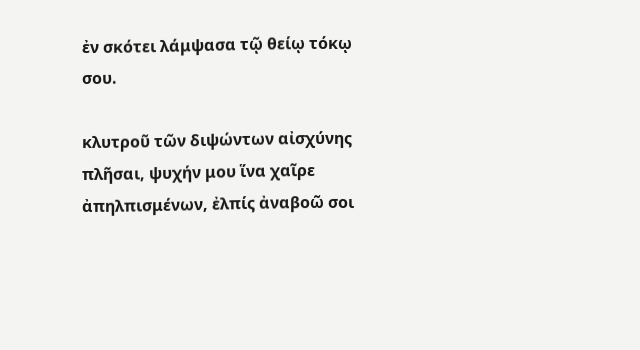ἐν σκότει λάμψασα τῷ θείῳ τόκῳ σου.

κλυτροῦ τῶν διψώντων αἰσχύνης πλῆσαι, ψυχήν μου ἵνα χαῖρε ἀπηλπισμένων, ἐλπίς ἀναβοῶ σοι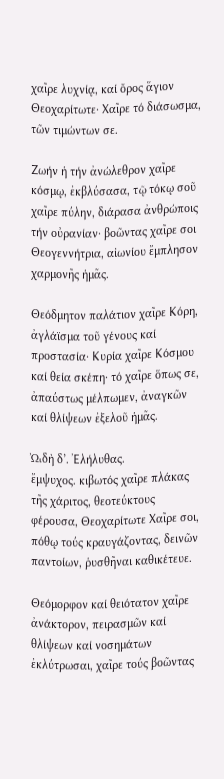χαῖρε λυχνίᾳ, καί ὄρος ἅγιον Θεοχαρίτωτε· Χαῖρε τό διάσωσμα, τῶν τιμώντων σε.

Ζωήν ἡ τήν ἀνώλεθρον χαῖρε κόσμῳ, ἐκβλύσασα, τῷ τόκῳ σοῦ χαῖρε πύλην, διάρασα ἀνθρώποις τήν οὐρανίαν· βοῶντας χαῖρε σοι Θεογεννήτρια, αἰωνίου ἔμπλησον χαρμονῆς ἡμᾶς.

Θεόδμητον παλάτιον χαῖρε Κόρη, ἀγλάϊσμα τοῦ γένους καί προστασία· Κυρία χαῖρε Κόσμου καί θεία σκέπη· τό χαῖρε ὅπως σε, ἀπαύστως μέλπωμεν, ἀναγκῶν καί θλίψεων ἐξελοῦ ἡμᾶς.

ᾨδὴ δ’. Ἐλήλυθας.
ἔμψυχος. κιβωτός χαῖρε πλάκας τῆς χάριτος, θεοτεύκτους φέρουσα, Θεοχαρίτωτε Χαῖρε σοι, πόθῳ τούς κραυγάζοντας, δεινῶν παντοίων, ῥυσθῆναι καθικέτευε.

Θεόμορφον καί θειότατον χαῖρε ἀνάκτορον, πειρασμῶν καί θλίψεων καί νοσημάτων ἐκλύτρωσαι, χαῖρε τούς βοῶντας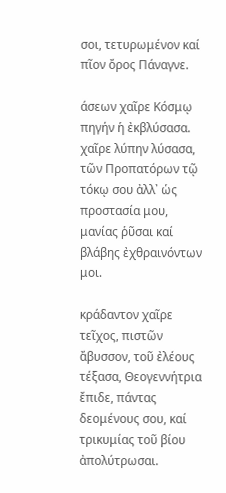σοι, τετυρωμένον καί πῖον ὄρος Πάναγνε.

άσεων χαῖρε Κόσμῳ πηγήν ἡ ἐκβλύσασα. χαῖρε λύπην λύσασα, τῶν Προπατόρων τῷ τόκῳ σου ἀλλ᾿ ὡς προστασία μου, μανίας ῥῦσαι καί βλάβης ἐχθραινόντων μοι.

κράδαντον χαῖρε τεῖχος, πιστῶν ἄβυσσον, τοῦ ἐλέους τέξασα, Θεογεννήτρια ἔπιδε, πάντας δεομένους σου, καί τρικυμίας τοῦ βίου ἀπολύτρωσαι.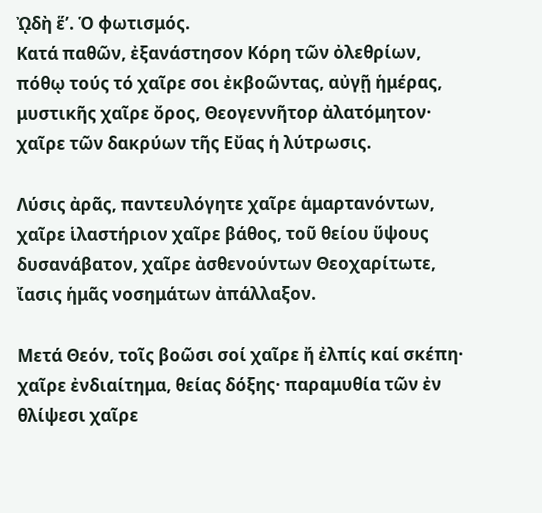ᾨδὴ ἕ’. Ὁ φωτισμός.
Κατά παθῶν, ἐξανάστησον Κόρη τῶν ὀλεθρίων, πόθῳ τούς τό χαῖρε σοι ἐκβοῶντας, αὐγῇ ἡμέρας, μυστικῆς χαῖρε ὄρος, Θεογεννῆτορ ἀλατόμητον· χαῖρε τῶν δακρύων τῆς Εὔας ἡ λύτρωσις.

Λύσις ἀρᾶς, παντευλόγητε χαῖρε ἁμαρτανόντων, χαῖρε ἱλαστήριον χαῖρε βάθος, τοῦ θείου ὕψους δυσανάβατον, χαῖρε ἀσθενούντων Θεοχαρίτωτε, ἴασις ἡμᾶς νοσημάτων ἀπάλλαξον.

Μετά Θεόν, τοῖς βοῶσι σοί χαῖρε ἤ ἐλπίς καί σκέπη· χαῖρε ἐνδιαίτημα, θείας δόξης· παραμυθία τῶν ἐν θλίψεσι χαῖρε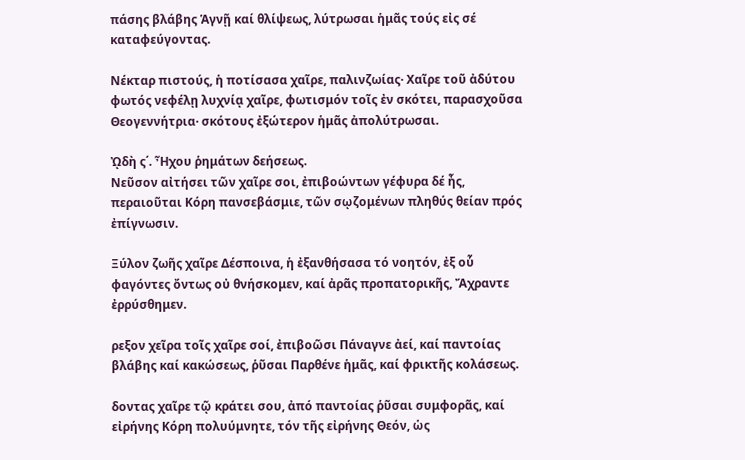πάσης βλάβης Ἁγνῇ καί θλίψεως, λύτρωσαι ἡμᾶς τούς εἰς σέ καταφεύγοντας.

Νέκταρ πιστούς, ἡ ποτίσασα χαῖρε, παλινζωίας· Χαῖρε τοῦ ἀδύτου φωτός νεφέλῃ λυχνίᾳ χαῖρε, φωτισμόν τοῖς ἐν σκότει, παρασχοῦσα Θεογεννήτρια· σκότους ἐξώτερον ἡμᾶς ἀπολύτρωσαι.

ᾨδὴ ς΄. Ἦχου ῥημάτων δεήσεως.
Νεῦσον αἰτήσει τῶν χαῖρε σοι, ἐπιβοώντων γέφυρα δέ ἦς, περαιοῦται Κόρη πανσεβάσμιε, τῶν σῳζομένων πληθύς θείαν πρός ἐπίγνωσιν.

Ξύλον ζωῆς χαῖρε Δέσποινα, ἡ ἐξανθήσασα τό νοητόν, ἐξ οὗ φαγόντες ὄντως οὐ θνήσκομεν, καί ἀρᾶς προπατορικῆς, Ἄχραντε ἐρρύσθημεν.

ρεξον χεῖρα τοῖς χαῖρε σοί, ἐπιβοῶσι Πάναγνε ἀεί, καί παντοίας βλάβης καί κακώσεως, ῥῦσαι Παρθένε ἡμᾶς, καί φρικτῆς κολάσεως.

δοντας χαῖρε τῷ κράτει σου, ἀπό παντοίας ῥῦσαι συμφορᾶς, καί εἰρήνης Κόρη πολυύμνητε, τόν τῆς εἰρήνης Θεόν, ὡς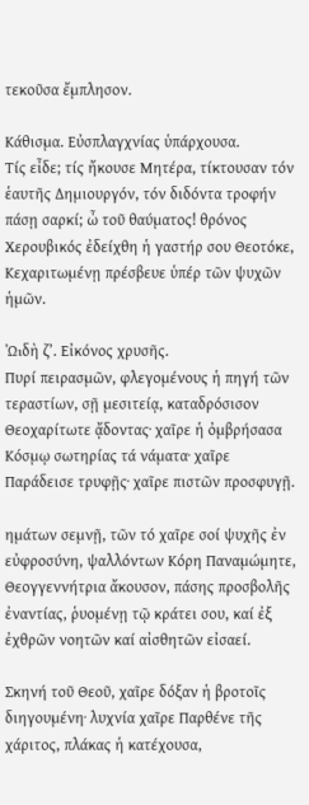τεκοῦσα ἔμπλησον.

Κάθισμα. Εὐσπλαγχνίας ὑπάρχουσα.
Τίς εἶδε; τίς ἤκουσε Μητέρα, τίκτουσαν τόν ἑαυτῆς Δημιουργόν, τόν διδόντα τροφήν πάσῃ σαρκί; ὦ τοῦ θαύματος! θρόνος Χερουβικός ἐδείχθη ἡ γαστήρ σου Θεοτόκε, Κεχαριτωμένῃ πρέσβευε ὑπέρ τῶν ψυχῶν ἡμῶν.

ᾨδὴ ζ’. Εἰκόνος χρυσῆς.
Πυρί πειρασμῶν, φλεγομένους ἡ πηγή τῶν τεραστίων, σῇ μεσιτείᾳ, καταδρόσισον Θεοχαρίτωτε ᾄδοντας· χαῖρε ἡ ὀμβρήσασα Κόσμῳ σωτηρίας τά νάματα· χαῖρε Παράδεισε τρυφῇς· χαῖρε πιστῶν προσφυγῇ.

ημάτων σεμνῇ, τῶν τό χαῖρε σοί ψυχῆς ἐν εὐφροσύνη, ψαλλόντων Κόρη Παναμώμητε, Θεογγεννήτρια ἄκουσον, πάσης προσβολῆς ἐναντίας, ῥυομένῃ τῷ κράτει σου, καί ἐξ ἐχθρῶν νοητῶν καί αἰσθητῶν εἰσαεί.

Σκηνή τοῦ Θεοῦ, χαῖρε δόξαν ἡ βροτοῖς διηγουμένη· λυχνία χαῖρε Παρθένε τῆς χάριτος, πλάκας ἡ κατέχουσα,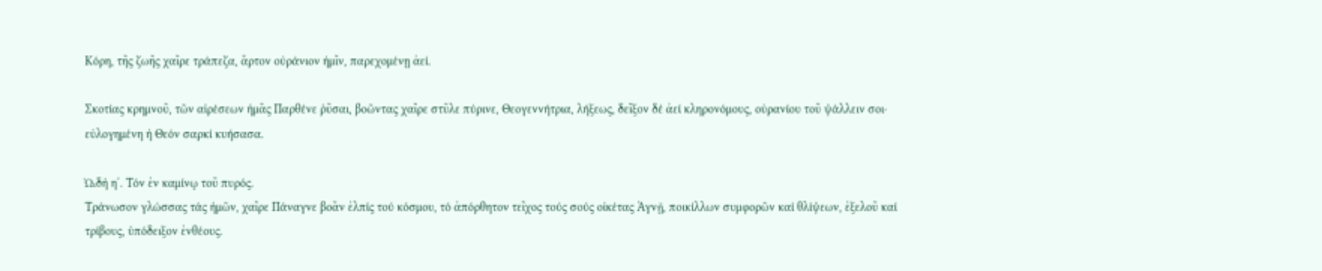Κόρη, τῆς ζωῆς χαῖρε τράπεζα, ἄρτον οὐράνιον ἡμῖν, παρεχομένῃ ἀεί.

Σκοτίας κρημνοῦ, τῶν αἱρέσεων ἡμᾶς Παρθένε ῥῦσαι, βοῶντας χαῖρε στῦλε πύρινε, Θεογεννήτρια, λήξεως, δεῖξον δέ ἀεί κληρονόμους, οὐρανίου τοῦ ψάλλειν σοι· εὐλογημένη ἡ Θεόν σαρκί κυήσασα.

ᾨδὴ η΄. Τόν ἐν καμίνῳ τοῦ πυρός.
Τράνωσον γλώσσας τάς ἡμῶν, χαῖρε Πάναγνε βοᾶν ἐλπίς τού κόσμου, τό ἀπόρθητον τεῖχος τούς σούς οἰκέτας Ἁγνῇ, ποικίλλων συμφορῶν καί θλίψεων, ἐξελοῦ καί τρίβους, ὑπόδειξον ἐνθέους.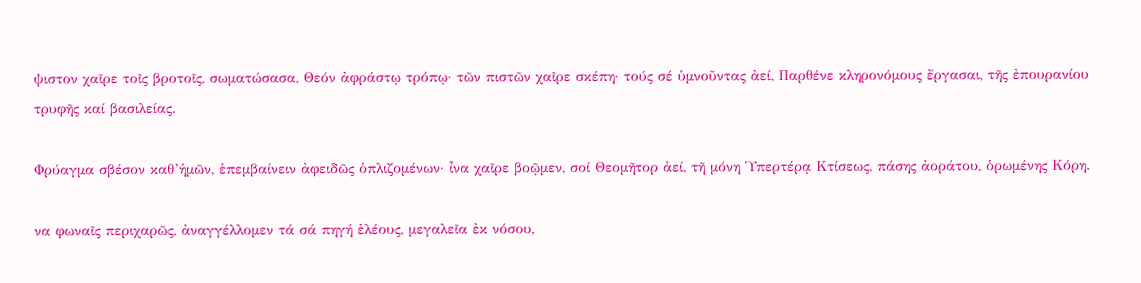ψιστον χαῖρε τοῖς βροτοῖς, σωματώσασα, Θεόν ἀφράστῳ τρόπῳ· τῶν πιστῶν χαῖρε σκέπη· τούς σέ ὑμνοῦντας ἀεί, Παρθένε κληρονόμους ἔργασαι, τῆς ἐπουρανίου τρυφῆς καί βασιλείας.

Φρύαγμα σβέσον καθ’ἡμῶν, ἐπεμβαίνειν ἀφειδῶς ὁπλιζομένων· ἶνα χαῖρε βοῷμεν, σοί Θεομῆτορ ἀεί, τῆ μόνη Ὑπερτέρᾳ Κτίσεως, πάσης ἀοράτου, ὁρωμένης Κόρη.

να φωναῖς περιχαρῶς, ἀναγγέλλομεν τά σά πηγή ἐλέους, μεγαλεῖα ἐκ νόσου,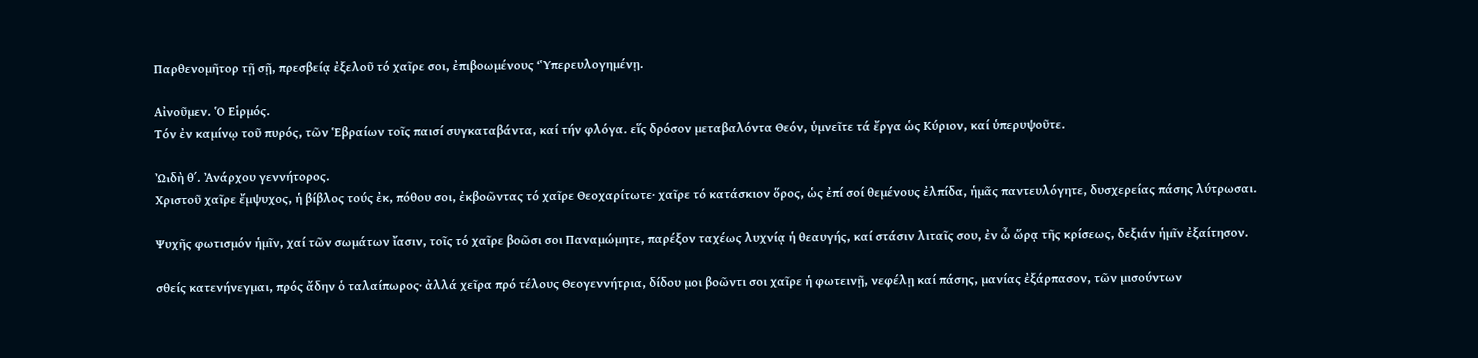Παρθενομῆτορ τῇ σῇ, πρεσβείᾳ ἐξελοῦ τό χαῖρε σοι, ἐπιβοωμένους ‘Ὑπερευλογημένῃ.

Αἰνοῦμεν. Ὁ Εἱρμός.
Τόν ἐν καμίνῳ τοῦ πυρός, τῶν Ἑβραίων τοῖς παισί συγκαταβάντα, καί τήν φλόγα. εἵς δρόσον μεταβαλόντα Θεόν, ὑμνεῖτε τά ἔργα ὡς Κύριον, καί ὑπερυψοῦτε.

ᾨδὴ θ΄. Ἀνάρχου γεννήτορος.
Χριστοῦ χαῖρε ἔμψυχος, ἡ βίβλος τούς ἐκ, πόθου σοι, ἐκβοῶντας τό χαῖρε Θεοχαρίτωτε· χαῖρε τό κατάσκιον ὅρος, ὡς ἐπί σοί θεμένους ἐλπίδα, ἡμᾶς παντευλόγητε, δυσχερείας πάσης λύτρωσαι.

Ψυχῆς φωτισμόν ἡμῖν, χαί τῶν σωμάτων ἴασιν, τοῖς τό χαῖρε βοῶσι σοι Παναμώμητε, παρέξον ταχέως λυχνίᾳ ἡ θεαυγής, καί στάσιν λιταῖς σου, ἐν ὦ ὥρᾳ τῆς κρίσεως, δεξιάν ἡμῖν ἐξαίτησον.

σθείς κατενήνεγμαι, πρός ἄδην ὁ ταλαίπωρος· ἀλλά χεῖρα πρό τέλους Θεογεννήτρια, δίδου μοι βοῶντι σοι χαῖρε ἡ φωτεινῇ, νεφέλῃ καί πάσης, μανίας ἐξάρπασον, τῶν μισούντων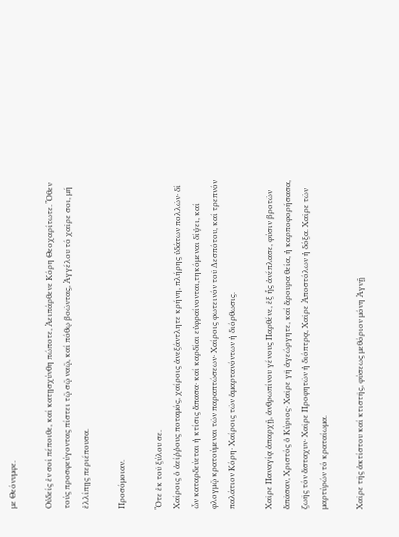με Θεόνυμφε.

Οὐδείς ἐν σοί πέποιθε, καί κατῃσχύνθη πώποτε, Ἀειπάρθενε Κόρη Θεοχαρίτωτε. Ὅθεν τούς προσφεύγοντας πίστει τῷ σῷ ναῷ, καί πόθῳ βοῶντας, Ἀγγέλου τό χαῖρε σοι, μή ἐλλίπῃς περιέπουσα.

Προσόμοιαν.

Ὅτε ἐκ τοῦ ξύλου σε.
Χαίροις ὁ ἀείῤῥους ποταμός, χαίροις ἀνεξάντλητε κρήνη, πλήρης ὑδάτων πολλῶν· δί ὧν καταρδεύεται ἡ κτίσις ἅπασα· καί καρδίαι εὐφραίνονται,τηκόμεναι δίψει, καί φλογμῷ κρατούμεναι τῶν παραπτώσεων· Χαίροις φωτεινόν τοῦ Δεσπότου, καί τρεπνόν παλάτιον Κόρη· Χαίροις τῶν ἁμαρτανόντων ἡ διόρθωσις.

Χαῖρε Παναγίᾳ ἀπαρχῇ, ἀνθρωπίνου γένους Παρθένε, ἐξ ἧς ἀνέπλασε, φύσιν βροτῶν ἅπᾶσαν, Χριστός ὁ Κύριος· Χαῖρε γῆ ἀγεώργητε, καί ἄρουρα θεία, ἡ καρποφορήσασα, ζωῆς τόν ἄσταχυν· Χαῖρε Προφητῶν ἡ διόπτρᾳ, Χαῖρε Ἀποστόλων ἡ δόξα. Χαῖρε τῶν μαρτύρών τό κραταίωμα.

Χαῖρε τῆς ἀκτίστου καί κτιστῆς, φύσεως μεθόριον μόνη Ἁγνῇ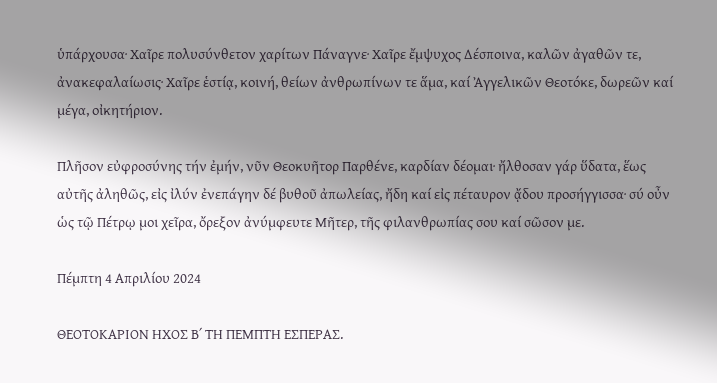ὑπάρχουσα· Χαῖρε πολυσύνθετον χαρίτων Πάναγνε· Χαῖρε ἔμψυχος Δέσποινα, καλῶν ἀγαθῶν τε, ἀνακεφαλαίωσις· Χαῖρε ἑστίᾳ, κοινή, θείων ἀνθρωπίνων τε ἅμα, καί Ἀγγελικῶν Θεοτόκε, δωρεῶν καί μέγα, οἰκητήριον.

Πλῆσον εὐφροσύνης τήν ἐμήν, νῦν Θεοκυῆτορ Παρθένε, καρδίαν δέομαι· ἤλθοσαν γάρ ὕδατα, ἕως αὐτῆς ἀληθῶς, εἰς ἰλύν ἐνεπάγην δέ βυθοῦ ἀπωλείας, ἤδη καί εἰς πέταυρον ᾄδου προσήγγισσα· σύ οὖν ὡς τῷ Πέτρῳ μοι χεῖρα, ὄρεξον ἀνύμφευτε Μῆτερ, τῆς φιλανθρωπίας σου καί σῶσον με.

Πέμπτη 4 Απριλίου 2024

ΘΕΟΤΟΚΑΡΙΟΝ ΗΧΟΣ Β΄ ΤΗ ΠΕΜΠΤΗ ΕΣΠΕΡΑΣ.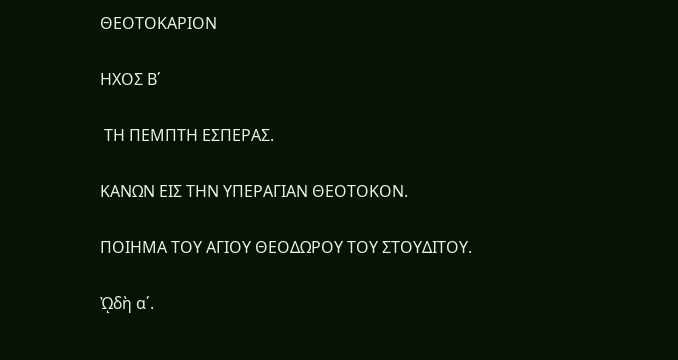ΘΕΟΤΟΚΑΡΙΟΝ

ΗΧΟΣ Β΄

 ΤΗ ΠΕΜΠΤΗ ΕΣΠΕΡΑΣ.

ΚΑΝΩΝ ΕΙΣ ΤΗΝ ΥΠΕΡΑΓΙΑΝ ΘΕΟΤΟΚΟΝ.

ΠΟΙΗΜΑ ΤΟΥ ΑΓΙΟΥ ΘΕΟΔΩΡΟΥ ΤΟΥ ΣΤΟΥΔΙΤΟΥ.

ᾨδὴ α΄.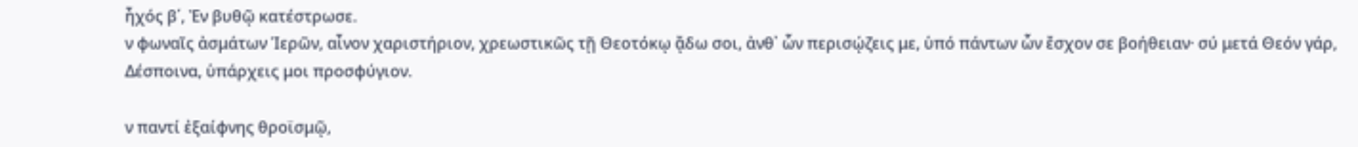ἦχός β΄, Ἐν βυθῷ κατέστρωσε.
ν φωναῖς ἀσμάτων Ἱερῶν, αἶνον χαριστήριον, χρεωστικῶς τῇ Θεοτόκῳ ᾄδω σοι, ἀνθ᾽ ὧν περισῴζεις με, ὑπό πάντων ὧν ἔσχον σε βοήθειαν· σύ μετά Θεόν γάρ, Δέσποινα, ὑπάρχεις μοι προσφύγιον.

ν παντί ἐξαίφνης θροϊσμῷ,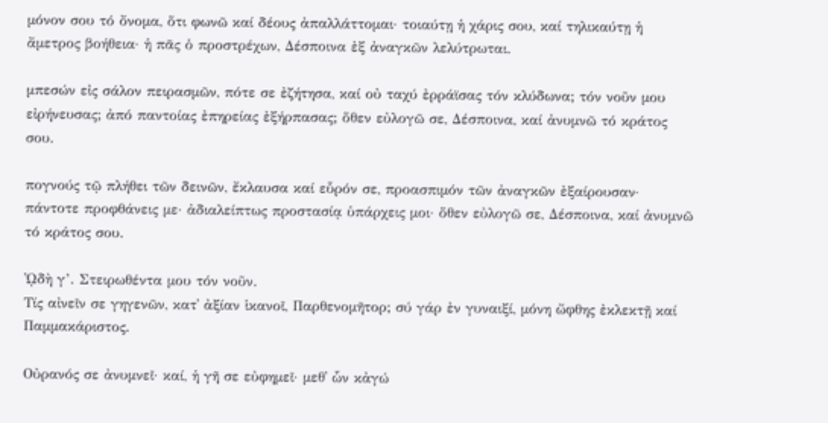μόνον σου τό ὄνομα, ὅτι φωνῶ καί δέους ἀπαλλάττομαι· τοιαύτῃ ἡ χάρις σου, καί τηλικαύτῃ ἡ ἄμετρος βοήθεια· ἡ πᾶς ὁ προστρέχων, Δέσποινα ἐξ ἀναγκῶν λελύτρωται.

μπεσών εἰς σάλον πειρασμῶν, πότε σε ἐζήτησα, καί οὐ ταχύ ἐρράϊσας τόν κλύδωνα; τόν νοῦν μου εἰρήνευσας; ἀπό παντοίας ἐπηρείας ἐξήρπασας; ὅθεν εὐλογῶ σε, Δέσποινα, καί ἀνυμνῶ τό κράτος σου.

πογνούς τῷ πλήθει τῶν δεινῶν, ἔκλαυσα καί εὗρόν σε, προασπιμόν τῶν ἀναγκῶν ἐξαίρουσαν· πάντοτε προφθάνεις με· ἀδιαλείπτως προστασίᾳ ὑπάρχεις μοι· ὅθεν εὐλογῶ σε, Δέσποινα, καί ἀνυμνῶ τό κράτος σου.

ᾨδὴ γ’. Στειρωθέντα μου τόν νοῦν.
Τίς αἰνεῖν σε γηγενῶν, κατ᾽ ἀξίαν ἱκανοῖ, Παρθενομῆτορ; σύ γάρ ἐν γυναιξί, μόνη ὤφθης ἐκλεκτῇ καί Παμμακάριστος.

Οὐρανός σε ἀνυμνεῖ· καί, ἡ γῆ σε εὐφημεῖ· μεθ᾽ ὧν κἀγώ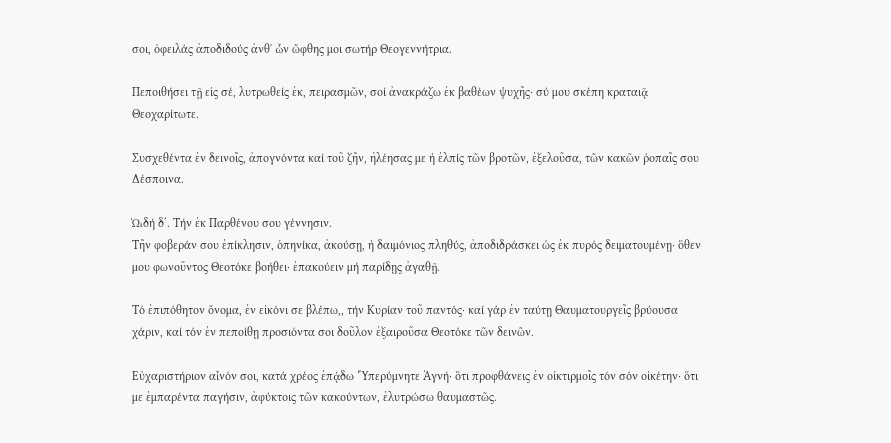σοι, ὀφειλάς ἀποδιδούς ἀνθ᾽ ὧν ὤφθης μοι σωτήρ Θεογεννήτρια.

Πεποιθήσει τῇ εἰς σέ, λυτρωθείς ἐκ, πειρασμῶν, σοί ἀνακράζω ἐκ βαθέων ψυχῆς· σύ μου σκέπη κραταιᾷ Θεοχαρίτωτε.

Συσχεθέντα ἐν δεινοῖς, ἀπογνόντα καί τοῦ ζῆν, ἠλέησας με ἡ ἐλπίς τῶν βροτῶν, ἐξελοῦσα, τῶν κακῶν ῥοπαῖς σου Δέσποινα.

ᾨδή δ΄. Τήν ἐκ Παρθένου σου γέννησιν.
Τῆν φοβεράν σου ἐπίκλησιν, ὁπηνίκα, ἀκούσῃ, ἡ δαιμόνιος πληθύς, ἀποδιδράσκει ὡς ἐκ πυρός δειματουμένῃ· ὅθεν μου φωνοῦντος Θεοτόκε βοήθει· ἐπακούειν μή παρίδῃς ἀγαθῇ.

Τό ἐπιπόθητον ὄνομα, ἐν εἰκόνι σε βλέπω,, τήν Κυρίαν τοῦ παντός· καί γάρ ἐν ταύτῃ Θαυματουργεῖς βρύουσα χάριν, καί τόν ἐν πεποίθῃ προσιόντα σοι δοῦλον ἐξαιροῦσα Θεοτόκε τῶν δεινῶν.

Εὐχαριστήριον αἶνόν σοι, κατά χρέος ἐπᾴδω ‘Ὑπερύμνητε Ἁγνή· ὅτι προφθάνεις ἐν οἰκτιρμοῖς τόν σόν οἰκέτην· ὅτι με ἐμπαρέντα παγήσιν, ἀφύκτοις τῶν κακούντων, ἐλυτρώσω θαυμαστῶς.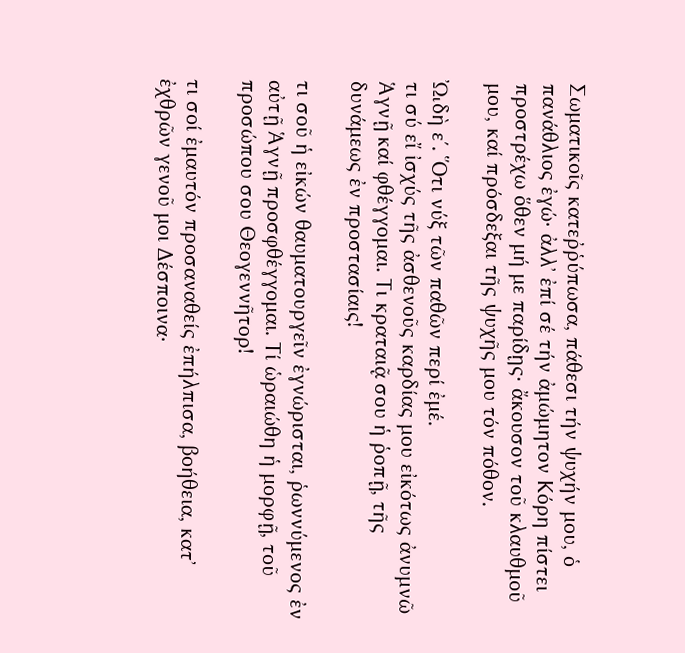Σωματικοῖς κατεῤῥύπωσα, πάθεσι τήν ψυχήν μου, ὁ πανάθλιος ἐγώ· ἀλλ᾽ ἐπί σέ τήν ἀμώμητον Κόρη πίστει προστρέχω ὅθεν μή με παρίδῃς· ἄκουσον τοῦ κλαυθμοῦ μου, καί πρόσδεξαι τῆς ψυχῆς μου τόν πόθον.

ᾨδὴ ε΄. Ὅτι νύξ τῶν παθῶν περί ἐμέ.
τι σύ εἴ ἰσχύς τῆς ἀσθενοῦς καρδίας μου εἰκότως ἀνυμνῶ Ἁγνῇ καί φθέγγομαι. Τι κραταιᾷ σου ἡ ῥοπῇ, τῆς δυνάμεως ἐν προστασίαις!

τι σοῦ ἡ εἰκών θαυματουργεῖν ἐγνώρισται, ῥωννύμενος ἐν αὐτῇ Ἁγνῇ προσφθέγγομαι. Τί ὡραιώθη ἡ μορφῇ, τοῦ προσώπου σου Θεογεννῆτορ!

τι σοί ἐμαυτόν προσαναθείς ἐπήλπισα, βοήθεια, κατ᾽ ἐχθρῶν γενοῦ μοι Δέσποινα·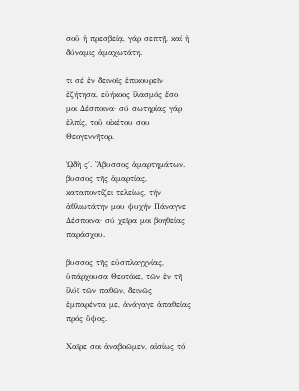σοῦ ἡ πρεσβείᾳ, γάρ σεπτῇ, καί ἡ δύναμις ἀμαχωτάτη.

τι σέ ἐν δεινοῖς ἐπικουρεῖν ἐζήτησα, εὐήκοος ἱλασμός ἔσο μοι Δέσποινα· σύ σωτηρίας γάρ ἐλπίς, τοῦ οἰκέτου σου Θεογεννῆτορ.

ᾨδὴ ς΄. Ἄβυσσος ἁμαρτημάτων.
βυσσος τῆς ἁμαρτίας, καταποντίζει τελείως, τήν ἀθλιωτάτην μου ψυχήν Πάναγνε Δέσποινα· σύ χεῖρα μοι βοηθείας παράσχου.

βυσσος τῆς εὐσπλαγχνίας, ὑπάρχουσα Θεοτόκε, τῶν ἐν τῆ ἰλύϊ τῶν παθῶν, δεινῶς ἐμπαρέντα με, ἀνάγαγε ἀπαθείας πρός ὕψος.

Χαῖρε σοι ἀναβοῶμεν, αἰσίως τό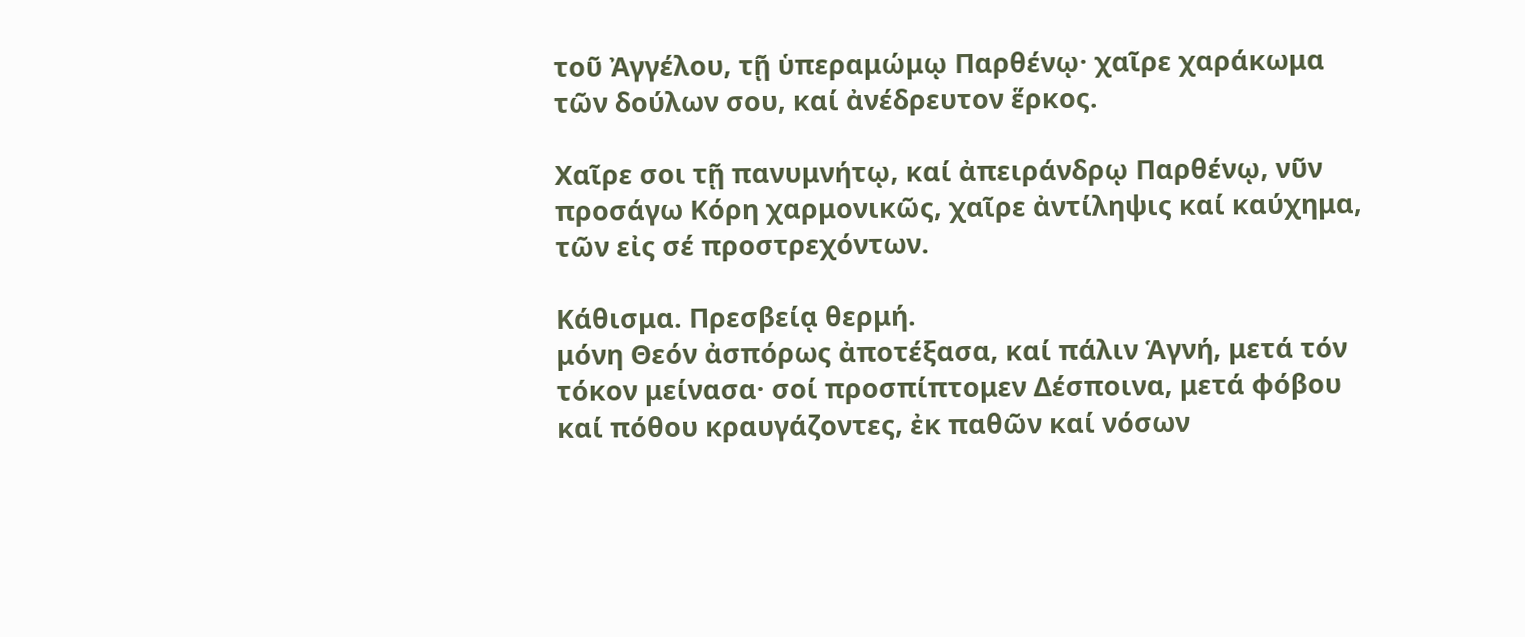τοῦ Ἀγγέλου, τῇ ὑπεραμώμῳ Παρθένῳ· χαῖρε χαράκωμα τῶν δούλων σου, καί ἀνέδρευτον ἕρκος.

Χαῖρε σοι τῇ πανυμνήτῳ, καί ἀπειράνδρῳ Παρθένῳ, νῦν προσάγω Κόρη χαρμονικῶς, χαῖρε ἀντίληψις καί καύχημα, τῶν εἰς σέ προστρεχόντων.

Κάθισμα. Πρεσβείᾳ θερμή.
μόνη Θεόν ἀσπόρως ἀποτέξασα, καί πάλιν Ἁγνή, μετά τόν τόκον μείνασα· σοί προσπίπτομεν Δέσποινα, μετά φόβου καί πόθου κραυγάζοντες, ἐκ παθῶν καί νόσων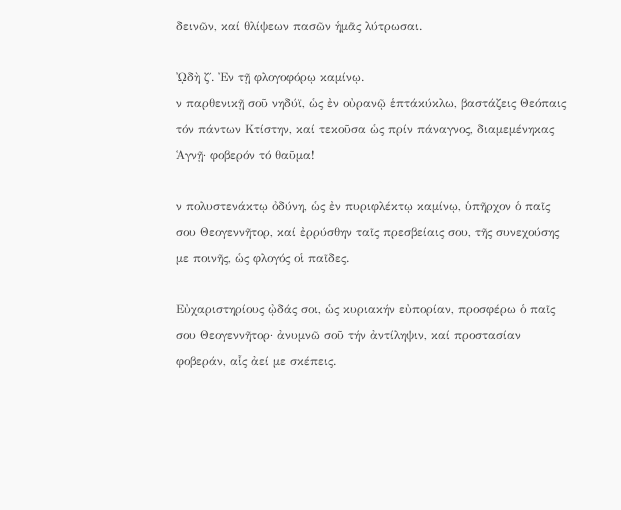δεινῶν, καί θλίψεων πασῶν ἡμᾶς λύτρωσαι.

ᾨδὴ ζ΄. Ἐν τῇ φλογοφόρῳ καμίνῳ.
ν παρθενικῇ σοῦ νηδύϊ, ὡς ἐν οὐρανῷ ἑπτάκύκλω, βαστάζεις Θεόπαις τόν πάντων Κτίστην, καί τεκοῦσα ὡς πρίν πάναγνος, διαμεμένηκας Ἁγνῇ· φοβερόν τό θαῦμα!

ν πολυστενάκτῳ ὀδύνη, ὡς ἐν πυριφλέκτῳ καμίνῳ, ὑπῆρχον ὁ παῖς σου Θεογεννῆτορ, καί ἐρρύσθην ταῖς πρεσβείαις σου, τῆς συνεχούσης με ποινῆς, ὡς φλογός οἱ παῖδες.

Εὐχαριστηρίους ᾠδάς σοι, ὡς κυριακήν εὐπορίαν, προσφέρω ὁ παῖς σου Θεογεννῆτορ· ἀνυμνῶ σοῦ τήν ἀντίληψιν, καί προστασίαν φοβεράν, αἷς ἀεί με σκέπεις.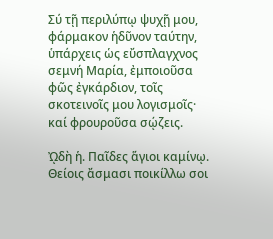Σύ τῇ περιλύπῳ ψυχῇ μου, φάρμακον ἡδῦνον ταύτην, ὑπάρχεις ὡς εὔσπλαγχνος σεμνή Μαρία, ἐμποιοῦσα φῶς ἐγκάρδιον, τοῖς σκοτεινοῖς μου λογισμοῖς· καί φρουροῦσα σῴζεις.

ᾨδὴ ἡ. Παῖδες ἅγιοι καμίνῳ.
Θείοις ἄσμασι ποικίλλω σοι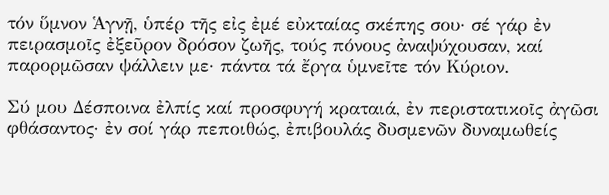τόν ὕμνον Ἁγνῇ, ὑπέρ τῆς εἰς ἐμέ εὐκταίας σκέπης σου· σέ γάρ ἐν πειρασμοῖς ἐξεῦρον δρόσον ζωῆς, τούς πόνους ἀναψύχουσαν, καί παρορμῶσαν ψάλλειν με· πάντα τά ἔργα ὑμνεῖτε τόν Κύριον.

Σύ μου Δέσποινα ἐλπίς καί προσφυγή κραταιά, ἐν περιστατικοῖς ἀγῶσι φθάσαντος· ἐν σοί γάρ πεποιθώς, ἐπιβουλάς δυσμενῶν δυναμωθείς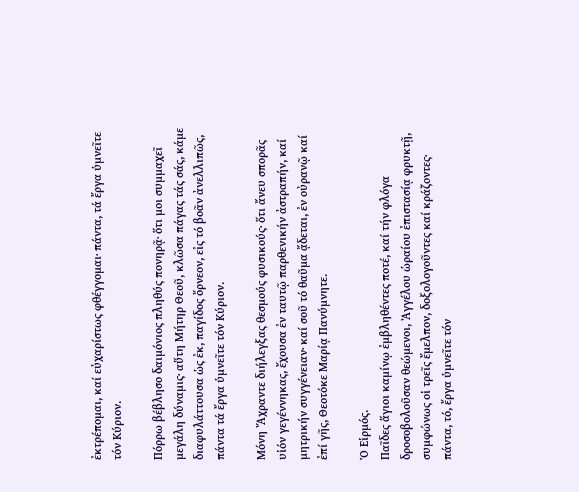ἐκτρέπομαι, καί εὐχαρίστως φθέγγομαι· πάντα, τά ἔργα ὑμνεῖτε τόν Κύριον.

Πόρρω βέβλησο δαιμόνιος πληθύς πονηρᾷ· ὅτι μοι συμμαχεῖ μεγάλη δύναμις· αὕτη Μήτηρ Θεοῦ, κλῶσα πάγας τάς σάς, κάμε διαφυλάττουσα ὡς ἐκ, παγίδος ὄρνεον, εἰς τό βοᾶν ἀνελλιπῶς, πάντα τά ἔργα ὑμνεῖτε τόν Κύριον.

Μόνη Ἄχραντε διήλεγξας θεσμούς φυσικούς· ὅτι ἄνευ σπορᾶς υἱόν γεγέννηκας, ἔχουσα ἐν ταυτῷ παρθενικήν ἀστραπήν, καί μητρικήν συγγένειαν· καί σοῦ τό θαῦμα ᾄδεται, ἐν οὐρανῷ καί ἐπί γῆς, Θεοτόκε Μαρίᾳ Πανύμνητε.

Ὁ Εἱρμός.
Παῖδες ἅγιοι καμίνῳ ἐμβληθέντες ποτέ, καί τήν φλόγα δροσοβολοῦσαν θεώμενοι, Ἀγγέλου ὡραίου ἐπιστασίᾳ φρυκτῇ, συμφώνως οἱ τρεῖς ἔμελπον, δοξολογοῦντες καί κράζοντες· πάντα, τό, ἔργα ὑμνεῖτε τόν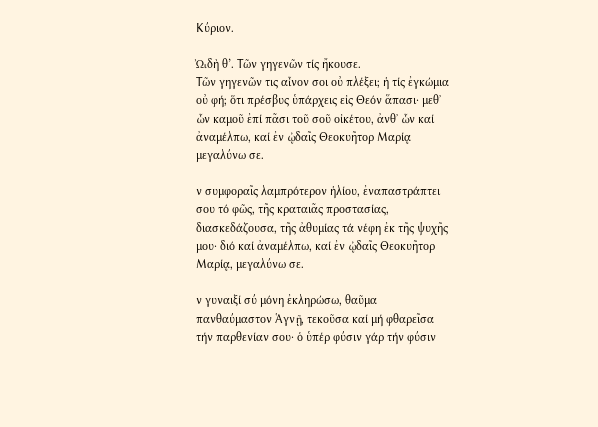Κύριον.

ᾨδὴ θ’. Τῶν γηγενῶν τίς ἤκουσε.
Τῶν γηγενῶν τις αἶνον σοι οὐ πλέξει; ἡ τίς ἐγκώμια οὐ φή; ὅτι πρέσβυς ὑπάρχεις εἰς Θεόν ἅπασι· μεθ᾽ ὧν καμοῦ ἐπί πᾶσι τοῦ σοῦ οἰκέτου, ἀνθ᾽ ὧν καί ἀναμέλπω, καί ἐν ᾠδαῖς Θεοκυῆτορ Μαρίᾳ μεγαλύνω σε.

ν συμφοραῖς λαμπρότερον ἡλίου, ἐναπαστράπτει σου τό φῶς, τῆς κραταιᾶς προστασίας, διασκεδάζουσα, τῆς ἀθυμίας τά νέφη ἐκ τῆς ψυχῆς μου· διό καί ἀναμέλπω, καί ἐν ᾠδαῖς Θεοκυῆτορ Μαρίᾳ, μεγαλύνω σε.

ν γυναιξί σύ μόνη ἐκληρώσω, θαῦμα πανθαύμαστον Ἁγνῇ, τεκοῦσα καί μή φθαρεῖσα τήν παρθενίαν σου· ὁ ὑπέρ φύσιν γάρ τήν φύσιν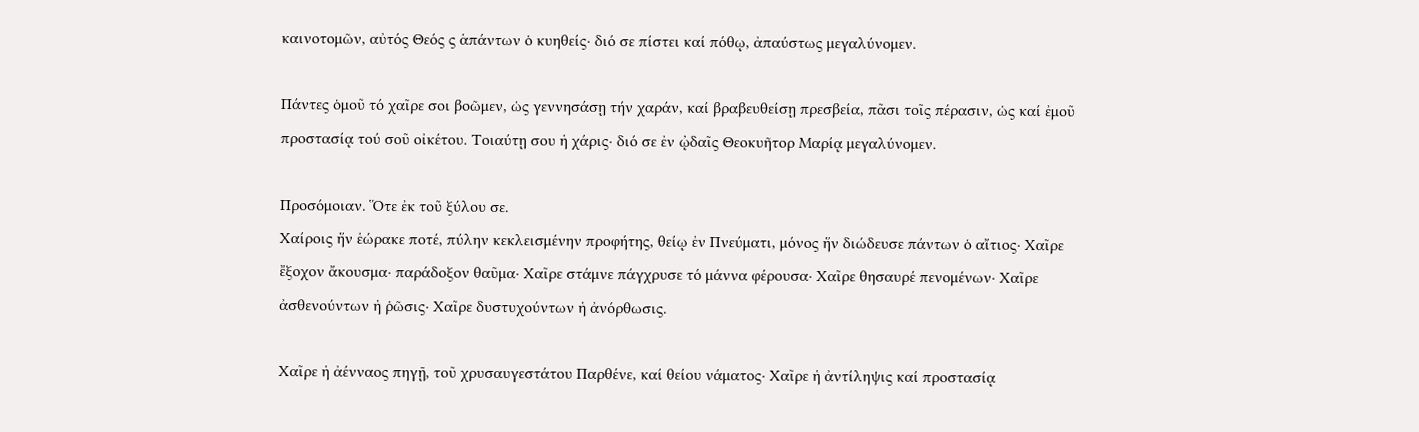καινοτομῶν, αὐτός Θεός ς ἁπάντων ὁ κυηθείς· διό σε πίστει καί πόθῳ, ἀπαύστως μεγαλύνομεν.

Πάντες ὁμοῦ τό χαῖρε σοι βοῶμεν, ὡς γεννησάσῃ τήν χαράν, καί βραβευθείσῃ πρεσβεία, πᾶσι τοῖς πέρασιν, ὡς καί ἐμοῦ προστασίᾳ τού σοῦ οἰκέτου. Τοιαύτῃ σου ἡ χάρις· διό σε ἐν ᾠδαῖς Θεοκυῆτορ Μαρίᾳ μεγαλύνομεν.

Προσόμοιαν. Ὅτε ἐκ τοῦ ξύλου σε.
Χαίροις ἥν ἑώρακε ποτέ, πύλην κεκλεισμένην προφήτης, θείῳ ἐν Πνεύματι, μόνος ἥν διώδευσε πάντων ὁ αἴτιος· Χαῖρε ἔξοχον ἄκουσμα· παράδοξον θαῦμα· Χαῖρε στάμνε πάγχρυσε τό μάννα φέρουσα· Χαῖρε θησαυρέ πενομένων· Χαῖρε ἀσθενούντων ἡ ῥῶσις· Χαῖρε δυστυχούντων ἡ ἀνόρθωσις.

Χαῖρε ἡ ἀένναος πηγῇ, τοῦ χρυσαυγεστάτου Παρθένε, καί θείου νάματος· Χαῖρε ἡ ἀντίληψις καί προστασίᾳ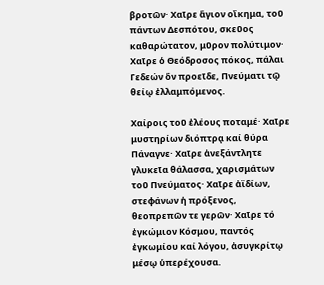βροτῶν· Χαῖρε ἅγιον οἴκημα, τοῦ πάντων Δεσπότου, σκεῦος καθαρώτατον, μῦρον πολύτιμον· Χαῖρε ὁ Θεόδροσος πόκος, πάλαι Γεδεών ὅν προεῖδε, Πνεύματι τῷ θείῳ ἐλλαμπόμενος.

Χαίροις τοῦ ἐλέους ποταμέ· Χαῖρε μυστηρίων διόπτρᾳ καί θύρα Πάναγνε· Χαῖρε ἀνεξάντλητε γλυκεῖα θάλασσα, χαρισμάτων τοῦ Πνεύματος· Χαῖρε ἀϊδίων, στεφάνων ἡ πρόξενος, θεοπρεπῶν τε γερῶν· Χαῖρε τό ἐγκώμιον Κόσμου, παντός ἐγκωμίου καί λόγου, ἀσυγκρίτῳ μέσῳ ὑπερέχουσα.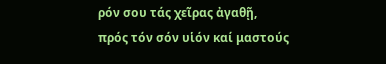ρόν σου τάς χεῖρας ἀγαθῇ, πρός τόν σόν υἱόν καί μαστούς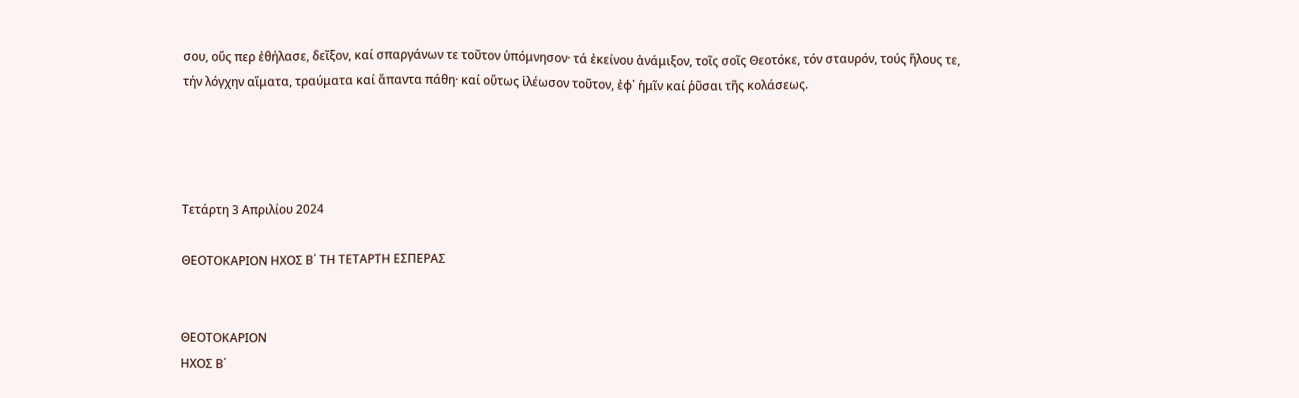σου, οὕς περ ἐθήλασε, δεῖξον, καί σπαργάνων τε τοῦτον ὑπόμνησον· τά ἐκείνου ἀνάμιξον, τοῖς σοῖς Θεοτόκε, τόν σταυρόν, τούς ἥλους τε, τήν λόγχην αἵματα, τραύματα καί ἅπαντα πάθη· καί οὕτως ἱλέωσον τοῦτον, ἐφ᾽ ἡμῖν καί ῥῦσαι τῆς κολάσεως.




Τετάρτη 3 Απριλίου 2024

ΘΕΟΤΟΚΑΡΙΟΝ ΗΧΟΣ Β΄ ΤΗ ΤΕΤΑΡΤΗ ΕΣΠΕΡΑΣ


ΘΕΟΤΟΚΑΡΙΟΝ
ΗΧΟΣ Β΄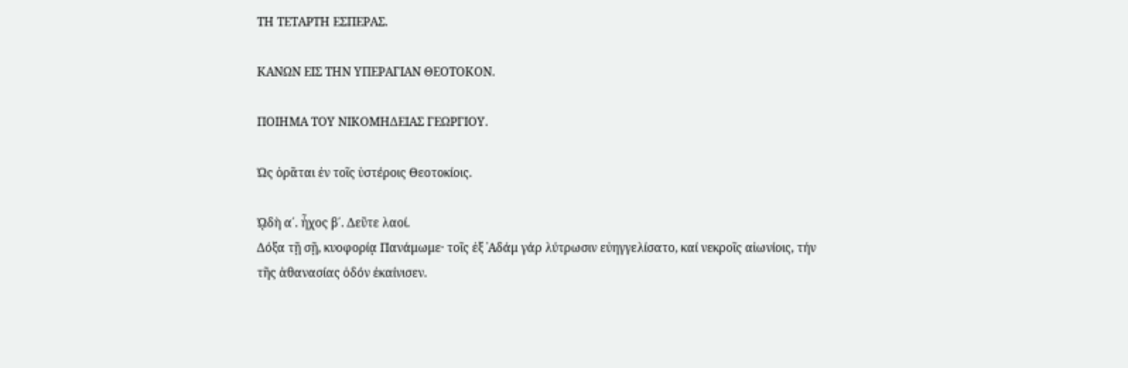ΤΗ ΤΕΤΑΡΤΗ ΕΣΠΕΡΑΣ.

ΚΑΝΩΝ ΕΙΣ ΤΗΝ ΥΠΕΡΑΓΙΑΝ ΘΕΟΤΟΚΟΝ.

ΠΟΙΗΜΑ ΤΟΥ ΝΙΚΟΜΗΔΕΙΑΣ ΓΕΩΡΓΙΟΥ.

Ὡς ὁρᾶται ἐν τοῖς ὑστέροις Θεοτοκίοις.

ᾨδὴ α΄. ἦχος β΄. Δεῦτε λαοί.
Δόξα τῇ σῇ, κυοφορίᾳ Πανάμωμε· τοῖς ἐξ ᾿Αδάμ γάρ λύτρωσιν εὐηγγελίσατο, καί νεκροῖς αἰωνίοις, τήν τῆς ἀθανασίας ὁδόν ἐκαίνισεν.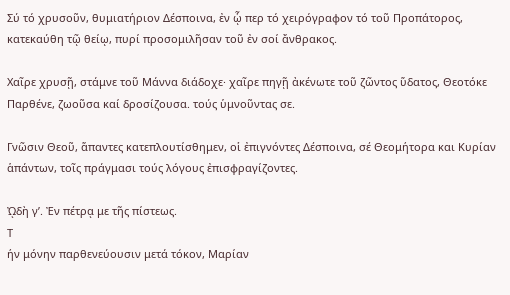Σύ τό χρυσοῦν, θυμιατήριον Δέσποινα, ἐν ᾧ περ τό χειρόγραφον τό τοῦ Προπάτορος, κατεκαύθη τῷ θείῳ, πυρί προσομιλῆσαν τοῦ ἐν σοί ἄνθρακος.

Χαῖρε χρυσῇ, στάμνε τοῦ Μάννα διάδοχε· χαῖρε πηγῇ ἀκένωτε τοῦ ζῶντος ὕδατος, Θεοτόκε Παρθένε, ζωοῦσα καί δροσίζουσα. τούς ὑμνοῦντας σε.

Γνῶσιν Θεοῦ, ἅπαντες κατεπλουτίσθημεν, οἱ ἐπιγνόντες Δέσποινα, σέ Θεομήτορα και Κυρίαν ἁπάντων, τοῖς πράγμασι τούς λόγους ἐπισφραγίζοντες.

ᾨδὴ γ’. Ἐν πέτρᾳ με τῆς πίστεως.
Τ
ήν μόνην παρθενεύουσιν μετά τόκον, Μαρίαν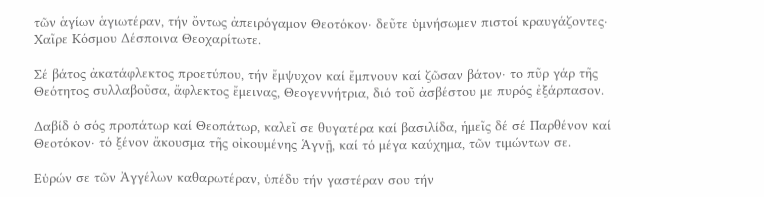τῶν ἁγίων ἁγιωτέραν, τήν ὄντως ἀπειρόγαμον Θεοτόκον· δεῦτε ὑμνήσωμεν πιστοί κραυγάζοντες· Χαῖρε Κόσμου Δέσποινα Θεοχαρίτωτε.

Σέ βάτος ἀκατάφλεκτος προετύπου, τήν ἔμψυχον καί ἔμπνουν καί ζῶσαν βάτον· το πῦρ γάρ τῆς Θεότητος συλλαβοῦσα, ἄφλεκτος ἔμεινας, Θεογεννήτρια, διό τοῦ ἀσβέστου με πυρός ἐξάρπασον.

Δαβίδ ὁ σός προπάτωρ καί Θεοπάτωρ, καλεῖ σε θυγατέρα καί βασιλίδα, ἡμεῖς δέ σέ Παρθένον καί Θεοτόκον· τό ξένον ἄκουσμα τῆς οἰκουμένης Ἁγνῇ, καί τό μέγα καύχημα, τῶν τιμώντων σε.

Εὑρών σε τῶν Ἀγγέλων καθαρωτέραν, ὑπέδυ τήν γαστέραν σου τήν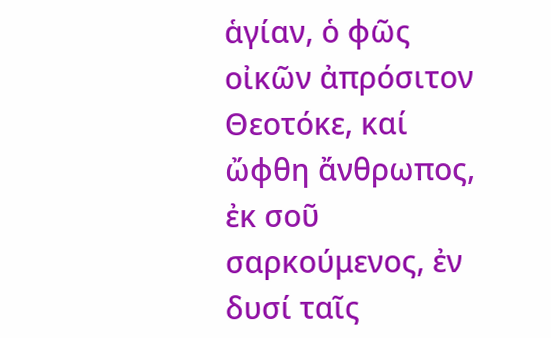ἁγίαν, ὁ φῶς οἰκῶν ἀπρόσιτον Θεοτόκε, καί ὤφθη ἄνθρωπος, ἐκ σοῦ σαρκούμενος, ἐν δυσί ταῖς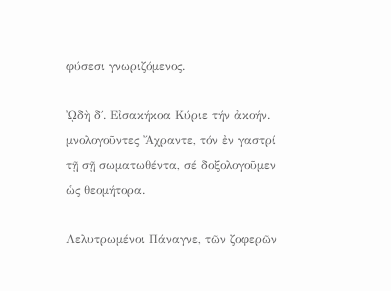φύσεσι γνωριζόμενος.

ᾨδὴ δ΄. Εἰσακήκοα Κύριε τήν ἀκοήν.
μνολογοῦντες Ἄχραντε, τόν ἐν γαστρί τῇ σῇ σωματωθέντα, σέ δοξολογοῦμεν ὡς θεομήτορα.

Λελυτρωμένοι Πάναγνε, τῶν ζοφερῶν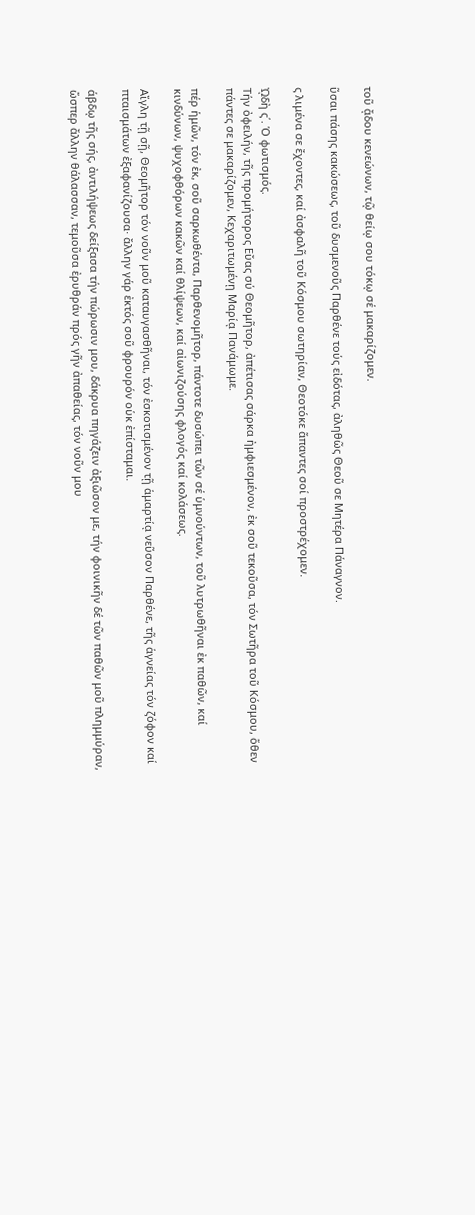τοῦ ᾄδου κενεώνων, τῷ θείῳ σου τόκῳ σέ μακαρίζομεν.

ῦσαι πάσης κακώσεως, τοῦ δυσμενοῦς Παρθένε τούς εἰδότας, ἀληθῶς Θεοῦ σε Μητέρα Πάναγνον.

ς λιμένα σε ἔχοντες, καί ἀσφαλῆ τοῦ Κόσμου σωτηρίαν, Θεοτόκε ἅπαντες σοί προστρέχομεν.

ᾨδὴ ς΄. Ὁ φωτισμός.
Τήν ὀφειλήν, τῆς προμήτορος Εὔας σύ Θεομῆτορ, ἀπέτισας σάρκα ἠμφιεσμένον, ἐκ σοῦ τεκοῦσα, τόν Σωτῆρα τοῦ Κόσμου, ὅθεν πάντες σε μακαρίζομεν, Κεχαριτωμένῃ Μαρίᾳ Πανάμωμε.

πέρ ἡμῶν, τόν ἐκ, σοῦ σαρκωθέντα, Παρθενομῆτορ, πάντοτε δυσώπει τῶν σέ ὑμνούντων, τοῦ λυτρωθῆναι ἐκ παθῶν, καί κινδύνων, ψυχοφθόρων κακῶν καί θλίψεων, καί αἰωνιζούσης φλογός καί κολάσεως.

Αἴγλη τῇ σῇ, Θεομῆτορ τόν νοῦν μοῦ καταυγασθῆναι, τόν ἐσκοτισμένον τῇ ἁμαρτίᾳ νεῦσον Παρθένε, τῆς ἁγνείας τόν ζόφον καί πταισμάτων ἐξαφανίζουσα· ἄλλην γάρ ἐκτός σοῦ φρουρόν οὑκ ἐπίσταμαι.

άβδῳ τῆς σής, ἀντιλήψεως δείξασα τήν πώρωσιν μου, δάκρυα πηγάζειν ἀξιῶσον με, τήν φοινικῆν δέ τῶν παθῶν μοῦ πλημμύραν, ὥσπερ ἄλλην θάλασσαν, τεμοῦσα ἐρυθράν πρός γῆν ἀπαθείας, τόν νοῦν μου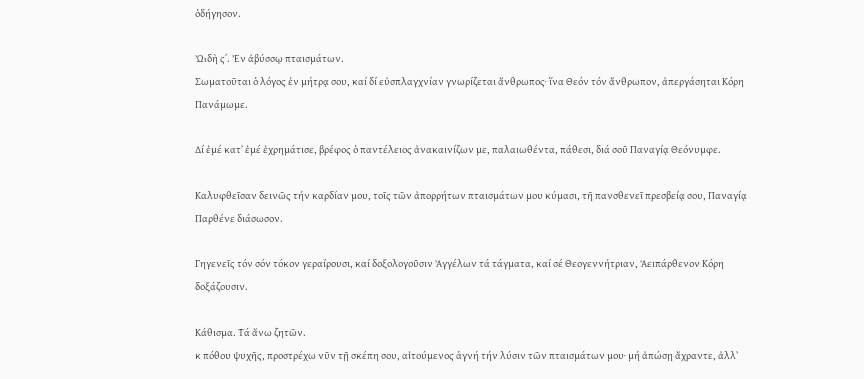ὁδήγησον.

ᾨδὴ ς΄. Ἐν ἀβύσσῳ πταισμάτων.
Σωματοῦται ὁ λόγος ἐν μήτρᾳ σου, καί δί εὐσπλαγχνίαν γνωρίζεται ἄνθρωπος· ἵνα Θεόν τόν ἄνθρωπον, ἀπεργάσηται Κόρη Πανάμωμε.

Δί ἐμέ κατ᾽ ἐμέ ἐχρημάτισε, βρέφος ὁ παντέλειος ἀνακαινίζων με, παλαιωθέντα, πάθεσι, διά σοῦ Παναγίᾳ Θεόνυμφε.

Καλυφθεῖσαν δεινῶς τήν καρδίαν μου, τοῖς τῶν ἀπορρήτων πταισμάτων μου κύμασι, τῆ πανσθενεῖ πρεσβείᾳ σου, Παναγίᾳ Παρθένε διάσωσον.

Γηγενεῖς τόν σόν τόκον γεραίρουσι, καί δοξολογοῦσιν Ἀγγέλων τά τάγματα, καί σέ Θεογεννήτριαν, Ἀειπάρθενον Κόρη δοξάζουσιν.

Κάθισμα. Τά ἄνω ζητῶν.
κ πόθου ψυχῆς, προστρέχω νῦν τῇ σκέπη σου, αἰτούμενος ἁγνή τήν λύσιν τῶν πταισμάτων μου· μή ἀπώσῃ ἄχραντε, ἀλλ᾽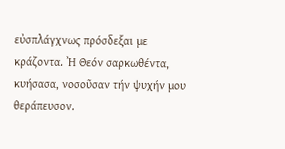εὐσπλάγχνως πρόσδεξαι με κράζοντα. ᾿Η Θεόν σαρκωθέντα, κυήσασα, νοσοῦσαν τήν ψυχήν μου θεράπευσον.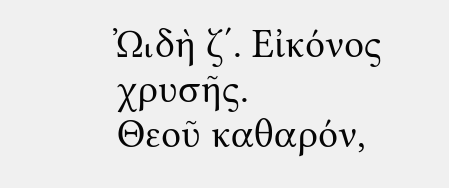ᾨδὴ ζ΄. Εἰκόνος χρυσῆς.
Θεοῦ καθαρόν,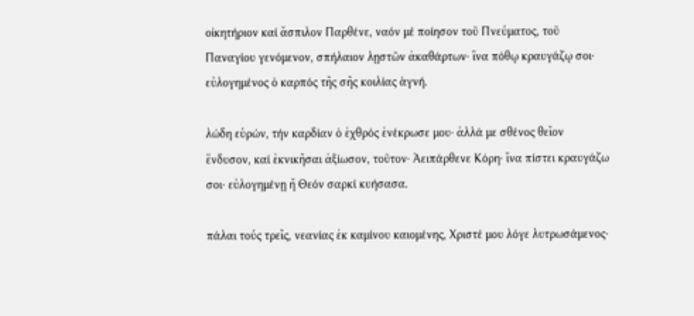οἰκητήριον καί ἄσπιλον Παρθένε, ναόν μέ ποίησον τοῦ Πνεύματος, τοῦ Παναγίου γενόμενον, σπήλαιον λῃστῶν ἀκαθάρτων· ἵνα πόθῳ κραυγάζῳ σοι· εὐλογημένος ὁ καρπός τῆς σῆς κοιλίας ἁγνή.

λώδη εὑρών, τήν καρδίαν ὁ ἐχθρός ἐνέκρωσε μου· ἀλλά με σθένος θεῖον ἔνδυσον, καί ἐκνικῆσαι ἀξίωσον, τοῦτον· Ἀειπάρθενε Κόρη· ἵνα πίστει κραυγάζω σοι· εὐλογημένῃ ἤ Θεόν σαρκί κυήσασα.

πάλαι τούς τρεῖς, νεανίας ἐκ καμίνου καιομένης, Χριστέ μου λόγε λυτρωσάμενος·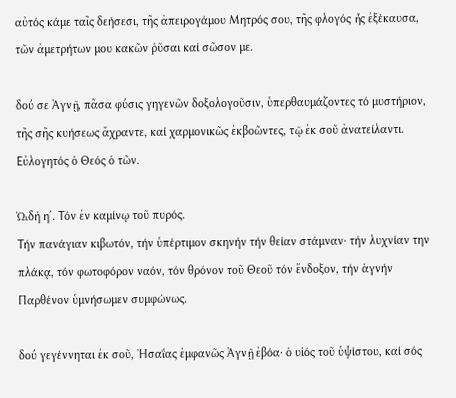αὐτός κάμε ταῖς δεήσεσι, τῆς ἀπειρογάμου Μητρός σου, τῆς φλογός ἧς ἐξέκαυσα, τῶν ἀμετρήτων μου κακῶν ῥῦσαι καί σῶσον με.

δού σε Ἁγνῇ, πᾶσα φύσις γηγενῶν δοξολογοῦσιν, ὑπερθαυμάζοντες τό μυστήριον, τῆς σῆς κυήσεως ἄχραντε, καί χαρμονικῶς ἐκβοῶντες, τῷ ἐκ σοῦ ἀνατείλαντι. Εὐλογητός ὁ Θεός ὁ τῶν.

ᾨδὴ η΄. Τόν ἐν καμίνῳ τοῦ πυρός.
Τήν πανάγιαν κιβωτόν, τήν ὑπέρτιμον σκηνήν τήν θείαν στάμναν· τήν λυχνίαν την πλάκᾳ, τόν φωτοφόρον ναόν, τόν θρόνον τοῦ Θεοῦ τόν ἔνδοξον, τήν ἁγνήν Παρθένον ὑμνήσωμεν συμφώνως.

δού γεγέννηται ἐκ σοῦ, ᾿Ησαΐας ἐμφανῶς Ἁγνῇ ἐβόα· ὁ υἱός τοῦ ὑψίστου, καί σός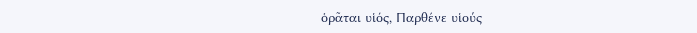ὁρᾶται υἱός, Παρθένε υἱούς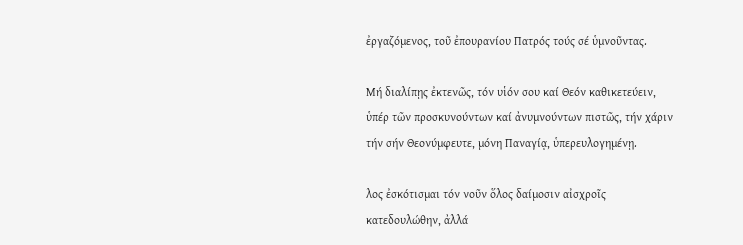ἐργαζόμενος, τοῦ ἐπουρανίου Πατρός τούς σέ ὑμνοῦντας.

Μή διαλίπῃς ἐκτενῶς, τόν υἱόν σου καί Θεόν καθικετεύειν, ὑπέρ τῶν προσκυνούντων καί ἀνυμνούντων πιστῶς, τήν χάριν τήν σήν Θεονύμφευτε, μόνη Παναγίᾳ, ὑπερευλογημένῃ.

λος ἐσκότισμαι τόν νοῦν ὅλος δαίμοσιν αἰσχροῖς κατεδουλώθην, ἀλλά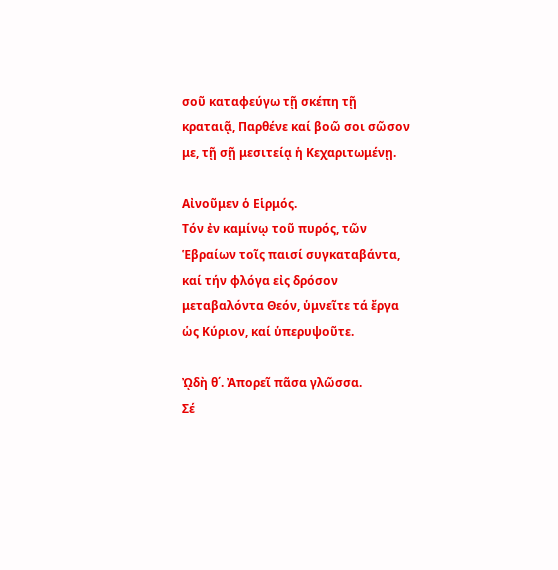σοῦ καταφεύγω τῇ σκέπη τῇ κραταιᾷ, Παρθένε καί βοῶ σοι σῶσον με, τῇ σῇ μεσιτείᾳ ἡ Κεχαριτωμένῃ.

Αἰνοῦμεν ὁ Εἱρμός.
Τόν ἐν καμίνῳ τοῦ πυρός, τῶν Ἑβραίων τοῖς παισί συγκαταβάντα, καί τήν φλόγα εἰς δρόσον μεταβαλόντα Θεόν, ὑμνεῖτε τά ἔργα ὡς Κύριον, καί ὑπερυψοῦτε.

ᾨδὴ θ΄. Ἀπορεῖ πᾶσα γλῶσσα.
Σέ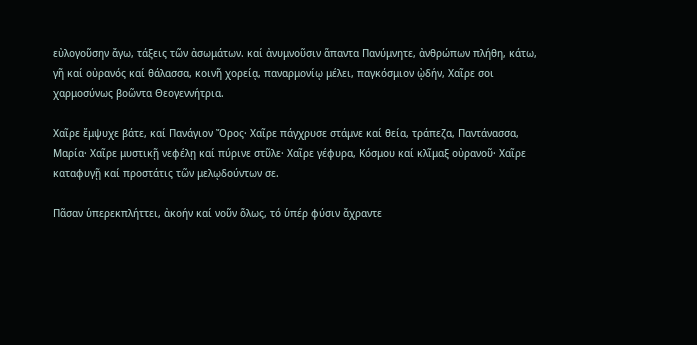εὐλογοῦσην ἄγω, τάξεις τῶν ἀσωμάτων. καί ἀνυμνοῦσιν ἅπαντα Πανύμνητε, ἀνθρώπων πλήθη, κάτω, γῆ καί οὐρανός καί θάλασσα, κοινῆ χορείᾳ, παναρμονίῳ μέλει, παγκόσμιον ᾠδήν, Χαῖρε σοι χαρμοσύνως βοῶντα Θεογεννήτρια.

Χαῖρε ἔμψυχε βάτε, καί Πανάγιον Ὄρος· Χαῖρε πάγχρυσε στάμνε καί θεία, τράπεζα, Παντάνασσα, Μαρία· Χαῖρε μυστικῇ νεφέλῃ καί πύρινε στῦλε· Χαῖρε γέφυρα, Κόσμου καί κλῖμαξ οὐρανοῦ· Χαῖρε καταφυγῇ καί προστάτις τῶν μελῳδούντων σε.

Πᾶσαν ὑπερεκπλήττει, ἀκοήν καί νοῦν ὅλως, τό ὑπέρ φύσιν ἄχραντε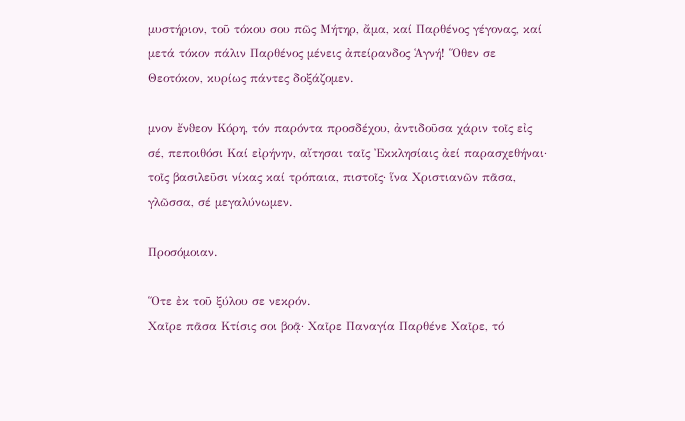μυστήριον, τοῦ τόκου σου πῶς Μήτηρ, ἄμα, καί Παρθένος γέγονας, καί μετά τόκον πάλιν Παρθένος μένεις ἀπείρανδος Ἁγνή! Ὅθεν σε Θεοτόκον, κυρίως πάντες δοξάζομεν.

μνον ἔνϑεον Κόρη, τόν παρόντα προσδέχου, ἀντιδοῦσα χάριν τοῖς εἰς σέ, πεποιθόσι Καί εἰρήνην, αἴτησαι ταῖς Ἐκκλησίαις ἀεί παρασχεθήναι· τοῖς βασιλεῦσι νίκας καί τρόπαια, πιστοῖς· ἵνα Χριστιανῶν πᾶσα, γλῶσσα, σέ μεγαλύνωμεν.

Προσόμοιαν.

Ὅτε ἐκ τοῦ ξύλου σε νεκρόν.
Χαῖρε πᾶσα Κτίσις σοι βοᾷ· Χαῖρε Παναγία Παρθένε Χαῖρε, τό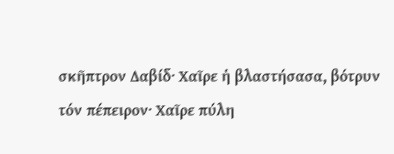σκῆπτρον Δαβίδ· Χαῖρε ἡ βλαστήσασα, βότρυν τόν πέπειρον· Χαῖρε πύλη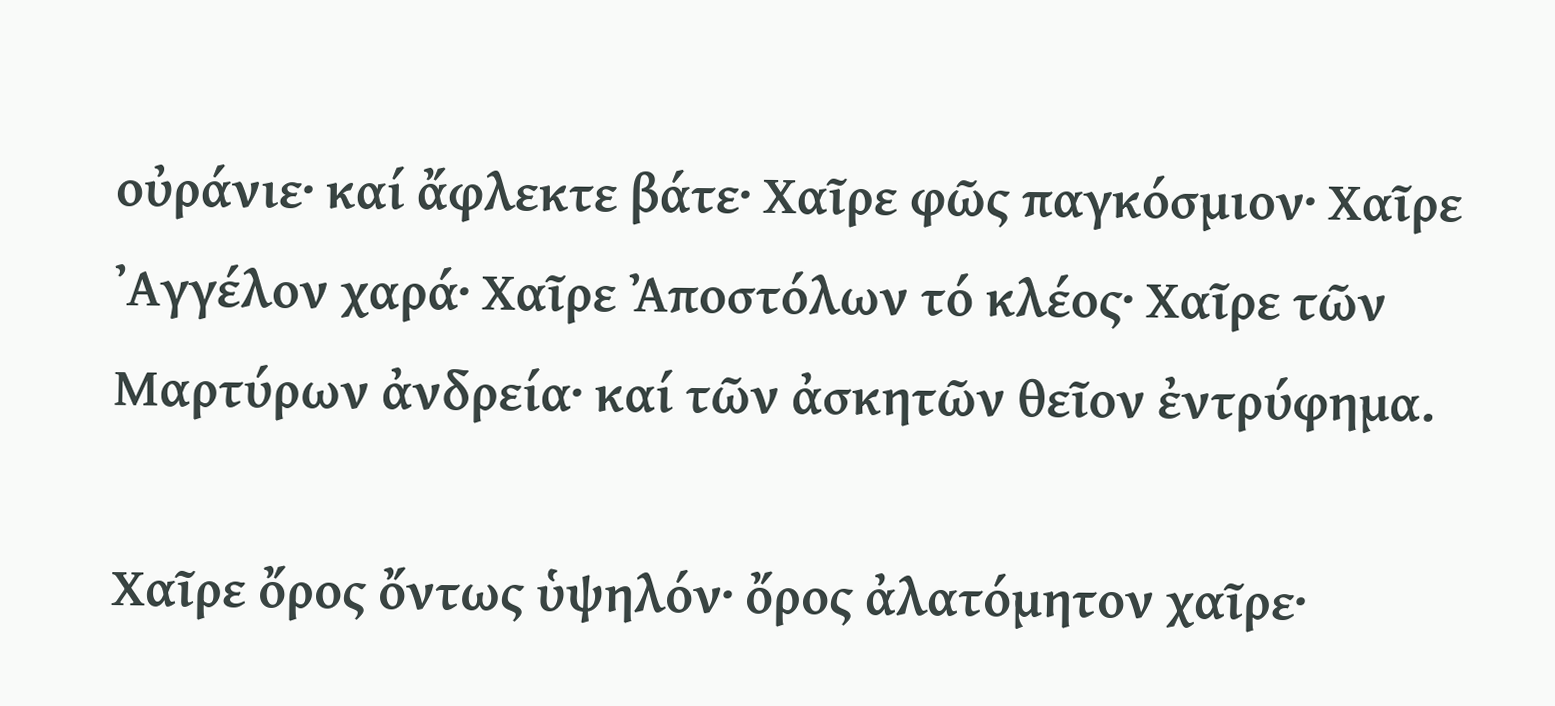οὐράνιε· καί ἄφλεκτε βάτε· Χαῖρε φῶς παγκόσμιον· Χαῖρε ᾿Αγγέλον χαρά· Χαῖρε Ἀποστόλων τό κλέος· Χαῖρε τῶν Μαρτύρων ἀνδρεία· καί τῶν ἀσκητῶν θεῖον ἐντρύφημα.

Χαῖρε ὄρος ὄντως ὑψηλόν· ὄρος ἀλατόμητον χαῖρε·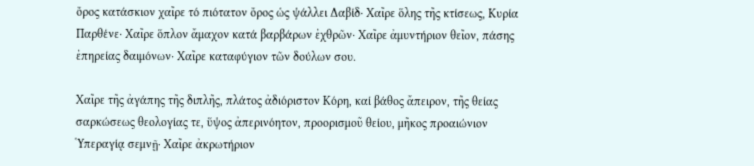ὄρος κατάσκιον χαῖρε τό πιότατον ὄρος ὡς ψάλλει Δαβίδ· Χαῖρε ὅλης τῆς κτίσεως, Κυρία Παρθένε· Χαῖρε ὅπλον ἄμαχον κατά βαρβάρων ἐχθρῶν· Χαῖρε ἀμυντήριον θεῖον, πάσης ἐπηρείας δαιμόνων· Χαῖρε καταφύγιον τῶν δούλων σου.

Χαῖρε τῆς ἀγάπης τῆς διπλῆς, πλάτος ἀδιόριστον Κόρη, καί βάθος ἄπειρον, τῆς θείας σαρκώσεως θεολογίας τε, ὕψος ἀπερινόητον, προορισμοῦ θείου, μῆκος προαιώνιον Ὑπεραγίᾳ σεμνῇ· Χαῖρε ἀκρωτήριον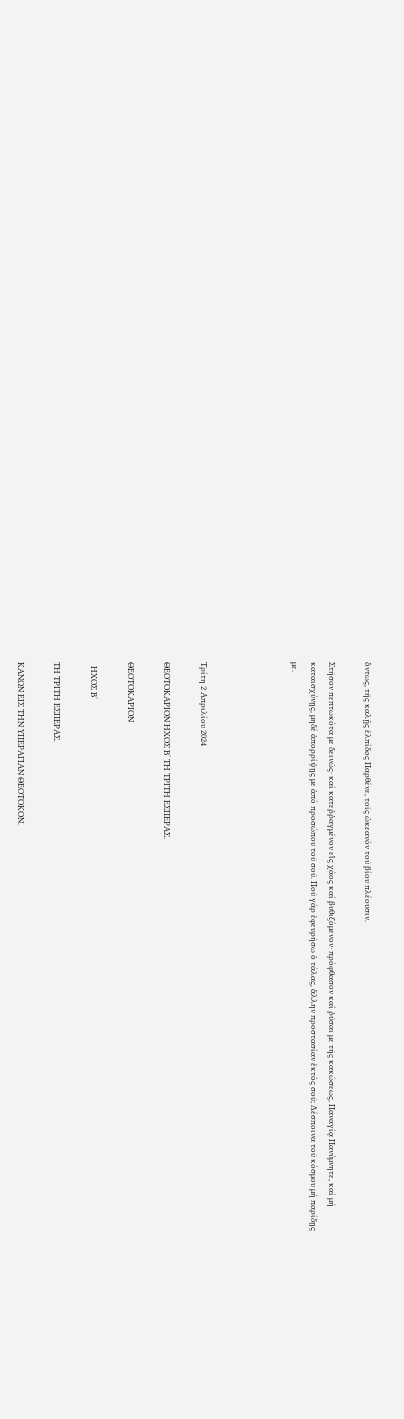ὄντως, τῆς καλῇς ἐλπίδος Παρθένε, τοῖς ὠκεανόν τοῦ βίου πλέουσιν.

Στῆσον πεπτωκότα με δεινῶς· καί κατεῤῥαγμένον εἴς χάος καί βυθιζόμενον· πρόφθασον καί ῥῦσαι με τῆς κακώσεως, Παναγίᾳ Πανύμνητε, καί μή καταισχύνῃς, μηδέ ἀπορρίψῃς με ἀπό προσώπου τοῦ σοῦ. Ποῦ γάρ ἐφευρήσω ὁ τάλας, ἄλλην προστασίαν ἐκτός σοῦ; Δέσποινα τοῦ κόσμου μή παρίδῃς με.




Τρίτη 2 Απριλίου 2024

ΘΕΟΤΟΚΑΡΙΟΝ ΗΧΟΣ Β΄ ΤΗ ΤΡΙΤΗ ΕΣΠΕΡΑΣ.

ΘΕΟΤΟΚΑΡΙΟΝ

  ΗΧΟΣ Β΄

ΤΗ ΤΡΙΤΗ ΕΣΠΕΡΑΣ.

ΚΑΝΩΝ ΕΙΣ ΤΗΝ ΥΠΕΡΑΓΙΑΝ ΘΕΟΤΟΚΟΝ.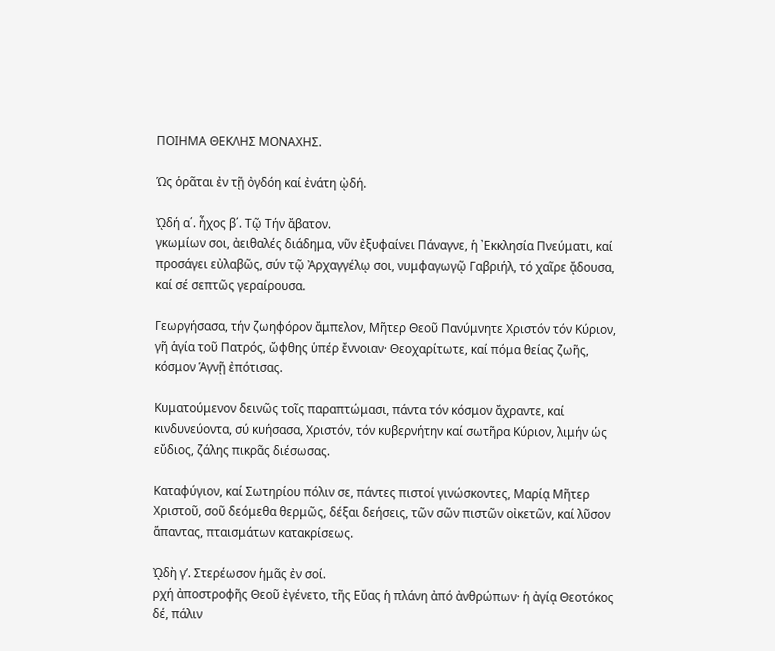ΠΟΙΗΜΑ ΘΕΚΛΗΣ ΜΟΝΑΧΗΣ.

Ὡς ὁρᾶται ἐν τῇ ὀγδόη καί ἐνάτη ᾠδή.

ᾨδή α΄. ἦχος β΄. Τῷ Τήν ἄβατον.
γκωμίων σοι, ἀειθαλές διάδημα, νῦν ἐξυφαίνει Πάναγνε, ἡ ᾿Εκκλησία Πνεύματι, καί προσάγει εὐλαβῶς, σύν τῷ Ἀρχαγγέλῳ σοι, νυμφαγωγῷ Γαβριήλ, τό χαῖρε ᾄδουσα, καί σέ σεπτῶς γεραίρουσα.

Γεωργήσασα, τήν ζωηφόρον ἄμπελον, Μῆτερ Θεοῦ Πανύμνητε Χριστόν τόν Κύριον, γῆ ἁγία τοῦ Πατρός, ὤφθης ὑπέρ ἔννοιαν· Θεοχαρίτωτε, καί πόμα θείας ζωῆς, κόσμον Ἁγνῇ ἐπότισας.

Κυματούμενον δεινῶς τοῖς παραπτώμασι, πάντα τόν κόσμον ἄχραντε, καί κινδυνεύοντα, σύ κυήσασα, Χριστόν, τόν κυβερνήτην καί σωτῆρα Κύριον, λιμήν ὡς εὔδιος, ζάλης πικρᾶς διέσωσας.

Καταφύγιον, καί Σωτηρίου πόλιν σε, πάντες πιστοί γινώσκοντες, Μαρίᾳ Μῆτερ Χριστοῦ, σοῦ δεόμεθα θερμῶς, δέξαι δεήσεις, τῶν σῶν πιστῶν οἰκετῶν, καί λῦσον ἅπαντας, πταισμάτων κατακρίσεως.

ᾨδὴ γ’. Στερέωσον ἡμᾶς ἐν σοί.
ρχή ἀποστροφῆς Θεοῦ ἐγένετο, τῆς Εὔας ἡ πλάνη ἀπό ἀνθρώπων· ἡ ἀγίᾳ Θεοτόκος δέ, πάλιν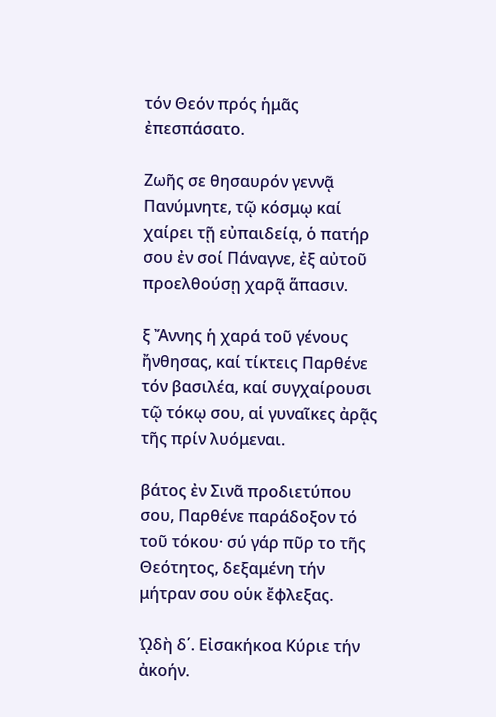τόν Θεόν πρός ἡμᾶς ἐπεσπάσατο.

Ζωῆς σε θησαυρόν γεννᾷ Πανύμνητε, τῷ κόσμῳ καί χαίρει τῇ εὐπαιδείᾳ, ὁ πατήρ σου ἐν σοί Πάναγνε, ἐξ αὐτοῦ προελθούσῃ χαρᾷ ἅπασιν.

ξ Ἄννης ἡ χαρά τοῦ γένους ἤνθησας, καί τίκτεις Παρθένε τόν βασιλέα, καί συγχαίρουσι τῷ τόκῳ σου, αἱ γυναῖκες ἀρᾷς τῆς πρίν λυόμεναι.

βάτος ἐν Σινᾶ προδιετύπου σου, Παρθένε παράδοξον τό τοῦ τόκου· σύ γάρ πῦρ το τῆς Θεότητος, δεξαμένη τήν μήτραν σου οὑκ ἔφλεξας.

ᾨδὴ δ΄. Εἰσακήκοα Κύριε τήν ἀκοήν.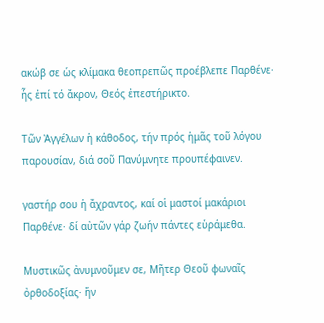ακώβ σε ὡς κλίμακα θεοπρεπῶς προέβλεπε Παρθένε· ἧς ἐπί τό ἄκρον, Θεός ἐπεστήρικτο.

Τῶν Ἀγγέλων ἡ κάθοδος, τήν πρός ἡμᾶς τοῦ λόγου παρουσίαν, διά σοῦ Πανύμνητε προυπέφαινεν.

γαστήρ σου ἡ ἄχραντος, καί οἱ μαστοί μακάριοι Παρθένε· δί αὐτῶν γάρ ζωήν πάντες εὑράμεθα.

Μυστικῶς ἀνυμνοῦμεν σε, Μῆτερ Θεοῦ φωναῖς ὀρθοδοξίας· ἥν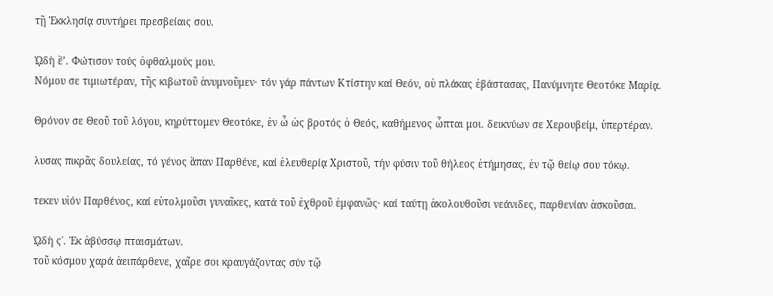τῇ Ἐκκλησίᾳ συντήρει πρεσβείαις σου.

ᾨδὴ ἕ’. Φώτισον τούς ὀφθαλμούς μου.
Νόμου σε τιμιωτέραν, τῆς κιβωτοῦ ἀνυμνοῦμεν· τόν γάρ πάντων Κτίστην καί Θεόν, οὐ πλάκας ἐβάστασας, Πανύμνητε Θεοτόκε Μαρίᾳ.

Θρόνον σε Θεοῦ τοῦ λόγου, κηρύττομεν Θεοτόκε, ἐν ὦ ὡς βροτός ὁ Θεός, καθήμενος ὦπται μοι. δεικνύων σε Χερουβείμ, ὑπερτέραν.

λυσας πικρᾶς δουλείας, τό γένος ἅπαν Παρθένε, καί ἐλευθερίᾳ Χριστοῦ, τήν φύσιν τοῦ θήλεος ἐτήμησας, ἐν τῷ θείῳ σου τόκῳ.

τεκεν υἱόν Παρθένος, καί εὐτολμοῦσι γυναῖκες, κατά τοῦ ἐχθροῦ ἐμφανῶς· καί ταύτῃ ἀκολουθοῦσι νεάνιδες, παρθενίαν ἀσκοῦσαι.

ᾨδὴ ς΄. Ἐκ ἀβύσσῳ πταισμάτων.
τοῦ κόσμου χαρά ἀειπάρθενε, χαῖρε σοι κραυγάζοντας σύν τῷ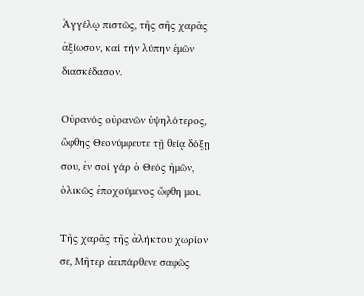Ἀγγέλῳ πιστῶς, τῆς σῆς χαρᾶς ἀξίωσον, καί τήν λύπην ἑμῶν διασκέδασον.

Οὐρανός οὐρανῶν ὑψηλότερος, ὤφθης Θεονύμφευτε τῇ θείᾳ δόξῃ σου, ἐν σοί γάρ ὁ Θεός ἡμῶν, ὁλικῶς ἐποχούμενος ὤφθη μοι.

Τῆς χαρᾶς τῆς ἀλήκτου χωρίον σε, Μῆτερ ἀειπάρθενε σαφῶς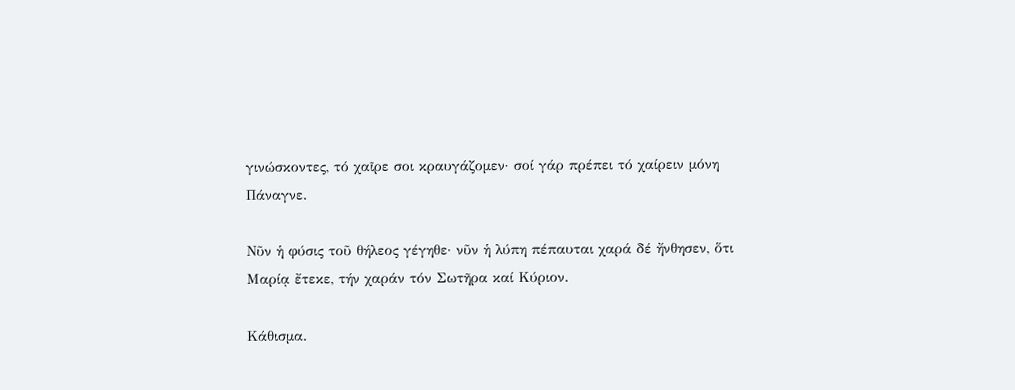γινώσκοντες, τό χαῖρε σοι κραυγάζομεν· σοί γάρ πρέπει τό χαίρειν μόνη Πάναγνε.

Νῦν ἡ φύσις τοῦ θήλεος γέγηθε· νῦν ἡ λύπη πέπαυται χαρά δέ ἤνθησεν, ὅτι Μαρίᾳ ἔτεκε, τήν χαράν τόν Σωτῆρα καί Κύριον.

Κάθισμα.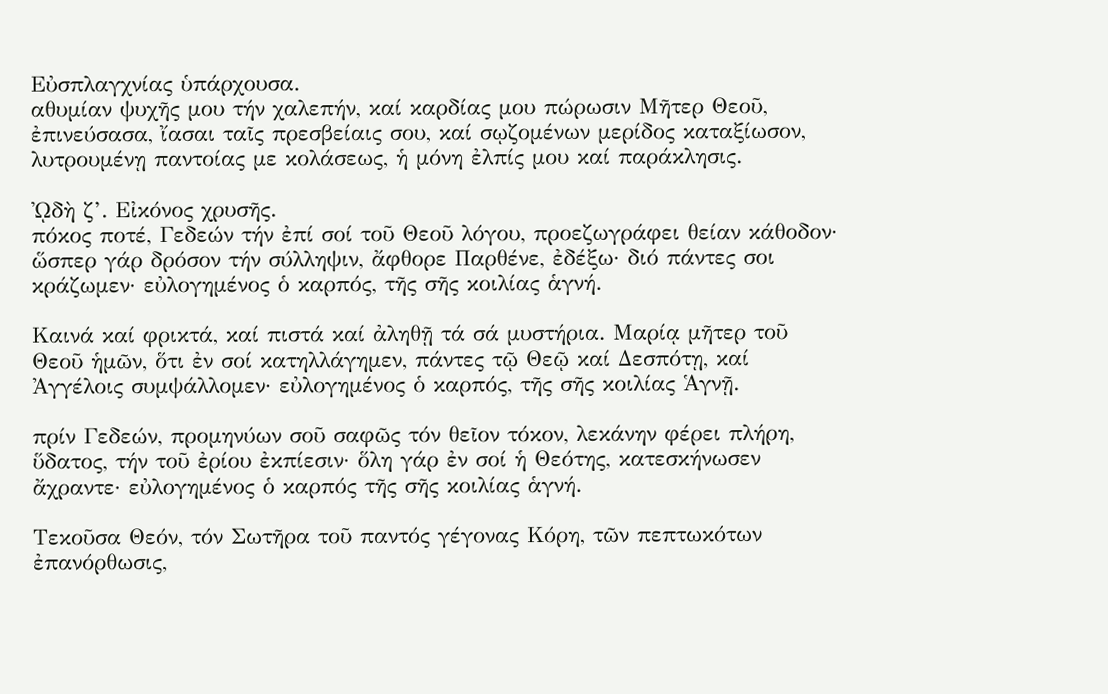Εὐσπλαγχνίας ὑπάρχουσα.
αθυμίαν ψυχῆς μου τήν χαλεπήν, καί καρδίας μου πώρωσιν Μῆτερ Θεοῦ, ἐπινεύσασα, ἴασαι ταῖς πρεσβείαις σου, καί σῳζομένων μερίδος καταξίωσον, λυτρουμένῃ παντοίας με κολάσεως, ἡ μόνη ἐλπίς μου καί παράκλησις.

ᾨδὴ ζ’. Εἰκόνος χρυσῆς.
πόκος ποτέ, Γεδεών τήν ἐπί σοί τοῦ Θεοῦ λόγου, προεζωγράφει θείαν κάθοδον· ὥσπερ γάρ δρόσον τήν σύλληψιν, ἄφθορε Παρθένε, ἐδέξω· διό πάντες σοι κράζωμεν· εὐλογημένος ὁ καρπός, τῆς σῆς κοιλίας ἁγνή.

Καινά καί φρικτά, καί πιστά καί ἀληθῇ τά σά μυστήρια. Μαρίᾳ μῆτερ τοῦ Θεοῦ ἡμῶν, ὅτι ἐν σοί κατηλλάγημεν, πάντες τῷ Θεῷ καί Δεσπότῃ, καί Ἀγγέλοις συμψάλλομεν· εὐλογημένος ὁ καρπός, τῆς σῆς κοιλίας Ἁγνῇ.

πρίν Γεδεών, προμηνύων σοῦ σαφῶς τόν θεῖον τόκον, λεκάνην φέρει πλήρη, ὕδατος, τήν τοῦ ἐρίου ἐκπίεσιν· ὅλη γάρ ἐν σοί ἡ Θεότης, κατεσκήνωσεν ἄχραντε· εὐλογημένος ὁ καρπός τῆς σῆς κοιλίας ἁγνή.

Τεκοῦσα Θεόν, τόν Σωτῆρα τοῦ παντός γέγονας Κόρη, τῶν πεπτωκότων ἐπανόρθωσις,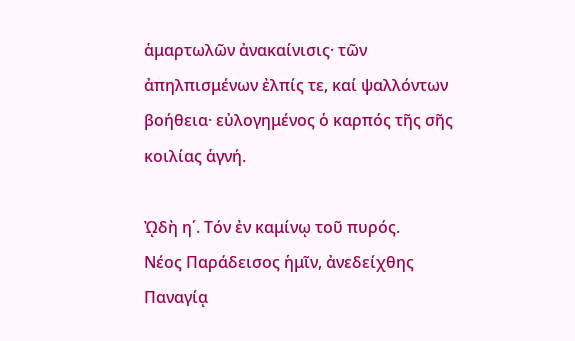ἁμαρτωλῶν ἀνακαίνισις· τῶν ἀπηλπισμένων ἐλπίς τε, καί ψαλλόντων βοήθεια· εὐλογημένος ὁ καρπός τῆς σῆς κοιλίας ἁγνή.

ᾨδὴ η΄. Τόν ἐν καμίνῳ τοῦ πυρός.
Νέος Παράδεισος ἡμῖν, ἀνεδείχθης Παναγίᾳ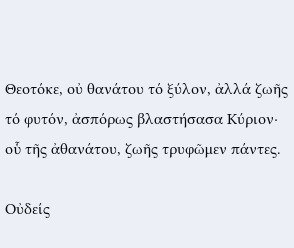Θεοτόκε, οὐ θανάτου τό ξύλον, ἀλλά ζωῆς τό φυτόν, ἀσπόρως βλαστήσασα Κύριον· οὗ τῆς ἀθανάτου, ζωῆς τρυφῶμεν πάντες.

Οὐδείς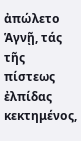ἀπώλετο Ἁγνῇ, τάς τῆς πίστεως ἐλπίδας κεκτημένος,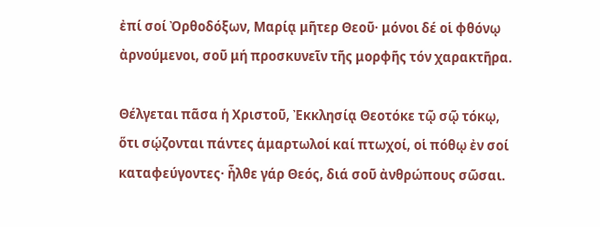ἐπί σοί Ὀρθοδόξων, Μαρίᾳ μῆτερ Θεοῦ· μόνοι δέ οἱ φθόνῳ ἀρνούμενοι, σοῦ μή προσκυνεῖν τῆς μορφῆς τόν χαρακτῆρα.

Θέλγεται πᾶσα ἡ Χριστοῦ, Ἐκκλησίᾳ Θεοτόκε τῷ σῷ τόκῳ, ὅτι σῴζονται πάντες ἁμαρτωλοί καί πτωχοί, οἱ πόθῳ ἐν σοί καταφεύγοντες· ἦλθε γάρ Θεός, διά σοῦ ἀνθρώπους σῶσαι.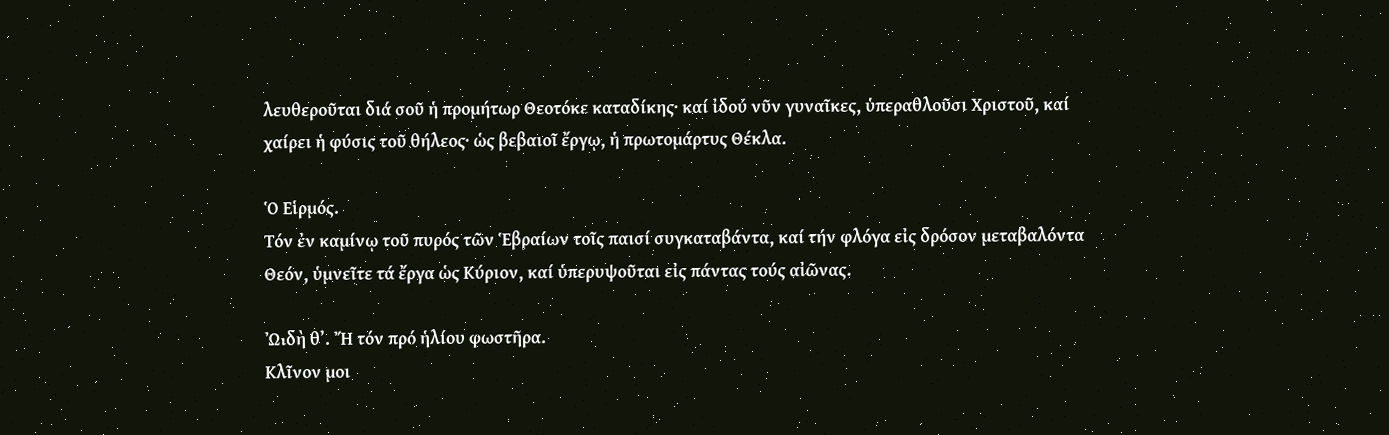λευθεροῦται διά σοῦ ἡ προμήτωρ Θεοτόκε καταδίκης· καί ἰδού νῦν γυναῖκες, ὑπεραθλοῦσι Χριστοῦ, καί χαίρει ἡ φύσις τοῦ θήλεος· ὡς βεβαιοῖ ἔργῳ, ἡ πρωτομάρτυς Θέκλα.

Ὁ Εἱρμός.
Τόν ἐν καμίνῳ τοῦ πυρός τῶν Ἑβραίων τοῖς παισί συγκαταβάντα, καί τήν φλόγα εἰς δρόσον μεταβαλόντα Θεόν, ὑμνεῖτε τά ἔργα ὡς Κύριον, καί ὑπερυψοῦται εἰς πάντας τούς αἰῶνας.

ᾨδὴ θ’. Ἤ τόν πρό ἡλίου φωστῆρα.
Κλῖνον μοι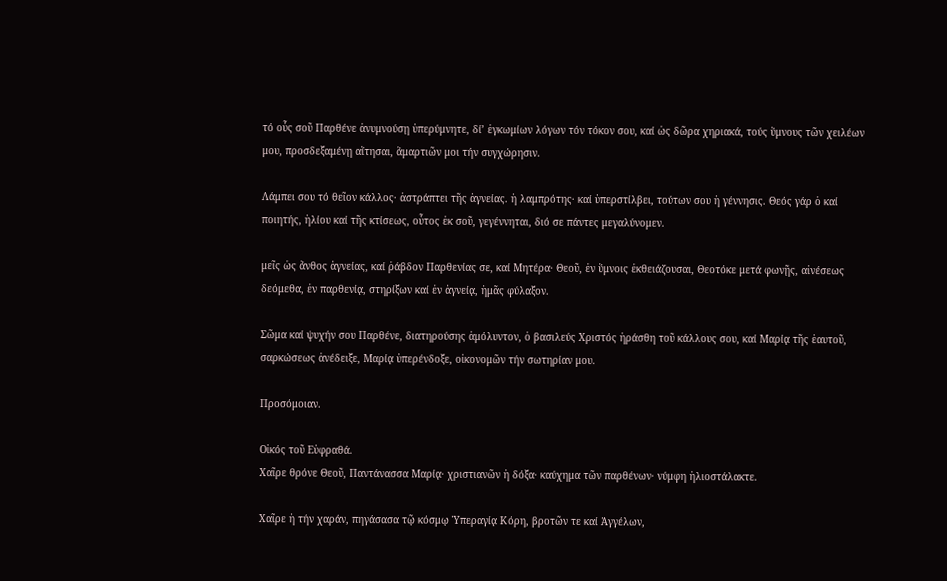τό οὖς σοῦ Παρθένε ἀνυμνούσῃ ὑπερύμνητε, δί’ ἐγκωμίων λόγων τόν τόκον σου, καί ὡς δῶρα χηριακά, τούς ὕμνους τῶν χειλέων μου, προσδεξαμένῃ αἴτησαι, ἅμαρτιῶν μοι τήν συγχώρησιν.

Λάμπει σου τό θεῖον κάλλος· ἀστράπτει τῆς ἁγνείας. ἡ λαμπρότης· καί ὑπερστίλβει, τούτων σου ἡ γέννησις. Θεός γάρ ὁ καί ποιητής, ἡλίου καί τῆς κτίσεως, οὗτος ἐκ σοῦ, γεγέννηται, διό σε πάντες μεγαλύνομεν.

μεῖς ὡς ἄνθος ἁγνείας, καί ῥάβδον Παρθενίας σε, καί Μητέρα· Θεοῦ, ἐν ὕμνοις ἐκθειάζουσαι, Θεοτόκε μετά φωνῇς, αἰνέσεως δεόμεθα, ἐν παρθενίᾳ, στηρίξων καί ἐν ἁγνείᾳ, ἡμᾶς φύλαξον.

Σῶμα καί ψυχήν σου Παρθένε, διατηρούσης ἀμόλυντον, ὁ βασιλεύς Χριστός ἠράσθη τοῦ κάλλους σου, καί Μαρίᾳ τῆς ἑαυτοῦ, σαρκώσεως ἀνέδειξε, Μαρίᾳ ὑπερένδοξε, οἰκονομῶν τήν σωτηρίαν μου.

Προσόμοιαν.

Οἰκός τοῦ Εὐφραθά.
Χαῖρε θρόνε Θεοῦ, Παντάνασσα Μαρίᾳ· χριστιανῶν ἡ δόξα· καύχημα τῶν παρθένων· νύμφη ἡλιοστάλακτε.

Χαῖρε ἡ τήν χαράν, πηγάσασα τῷ κόσμῳ Ὑπεραγίᾳ Κόρη, βροτῶν τε καί Ἀγγέλων,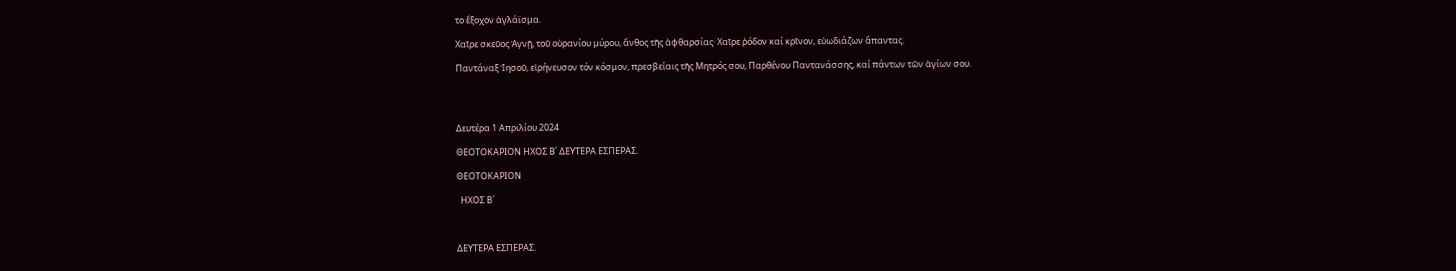το ἔξοχον ἀγλάϊσμα.

Χαῖρε σκεῦος Ἁγνῇ, τοῦ οὐρανίου μύρου, ἄνθος τῆς ἀφθαρσίας· Χαῖρε ῥόδον καί κρῖνον, εὐωδιάζων ἅπαντας.

Παντάναξ Ἰησοῦ, εἰρήνευσον τόν κόσμον, πρεσβείαις τῆς Μητρός σου, Παρθένου Παντανάσσης, καί πάντων τῶν ἁγίων σου.




Δευτέρα 1 Απριλίου 2024

ΘΕΟΤΟΚΑΡΙΟΝ ΗΧΟΣ Β΄ ΔΕΥΤΕΡΑ ΕΣΠΕΡΑΣ.

ΘΕΟΤΟΚΑΡΙΟΝ

  ΗΧΟΣ Β΄



ΔΕΥΤΕΡΑ ΕΣΠΕΡΑΣ.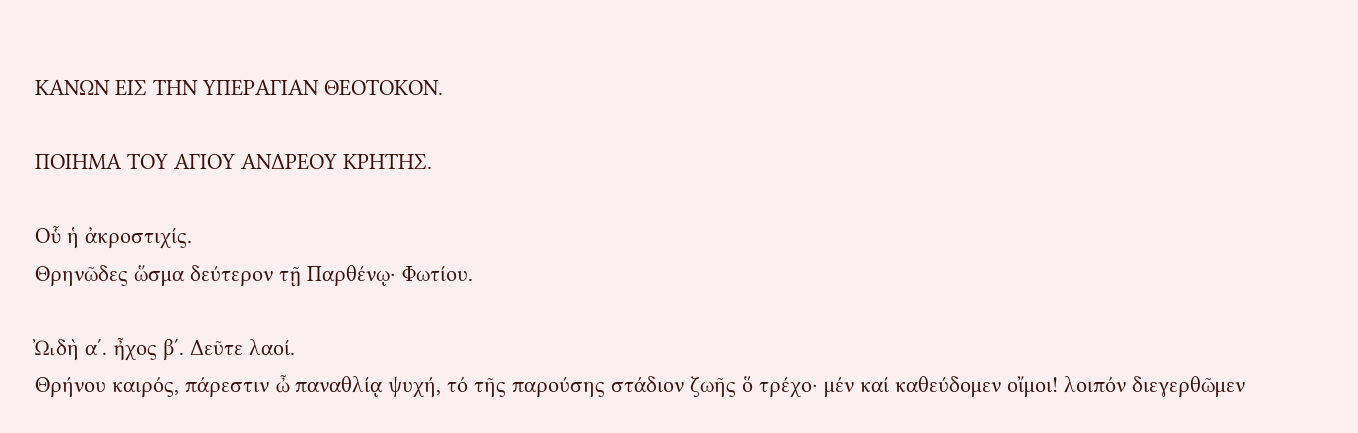ΚΑΝΩΝ ΕΙΣ ΤΗΝ ΥΠΕΡΑΓΙΑΝ ΘΕΟΤΟΚΟΝ.

ΠΟΙΗΜΑ ΤΟΥ ΑΓΙΟΥ ΑΝΔΡΕΟΥ ΚΡΗΤΗΣ.

Οὗ ἡ ἀκροστιχίς.
Θρηνῶδες ὥσμα δεύτερον τῇ Παρθένῳ· Φωτίου.

ᾨδὴ α΄. ἦχος β΄. Δεῦτε λαοί.
Θρήνου καιρός, πάρεστιν ὦ παναθλίᾳ ψυχή, τό τῆς παρούσης στάδιον ζωῆς ὅ τρέχο· μέν καί καθεύδομεν οἴμοι! λοιπόν διεγερθῶμεν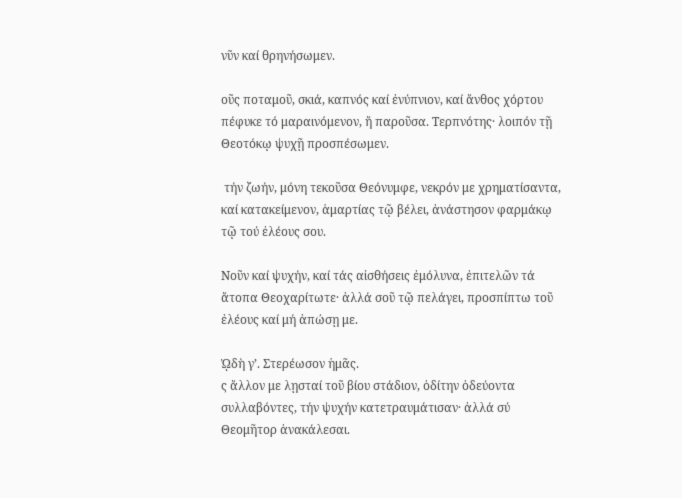νῦν καί θρηνήσωμεν.

οῦς ποταμοῦ, σκιά, καπνός καί ἐνύπνιον, καί ἄνθος χόρτου πέφυκε τό μαραινόμενον, ἤ παροῦσα. Τερπνότης· λοιπόν τῇ Θεοτόκῳ ψυχῇ προσπέσωμεν.

 τήν ζωήν, μόνη τεκοῦσα Θεόνυμφε, νεκρόν με χρηματίσαντα, καί κατακείμενον, ἁμαρτίας τῷ βέλει, ἀνάστησον φαρμάκῳ τῷ τού ἐλέους σου.

Νοῦν καί ψυχήν, καί τάς αἰσθήσεις ἐμόλυνα, ἐπιτελῶν τά ἄτοπα Θεοχαρίτωτε· ἀλλά σοῦ τῷ πελάγει, προσπίπτω τοῦ ἐλέους καί μή ἀπώσῃ με.

ᾨδὴ γ’. Στερέωσον ἡμᾶς.
ς ἄλλον με λῃσταί τοῦ βίου στάδιον, ὁδίτην ὁδεύοντα συλλαβόντες, τήν ψυχήν κατετραυμάτισαν· ἀλλά σύ Θεομῆτορ ἀνακάλεσαι.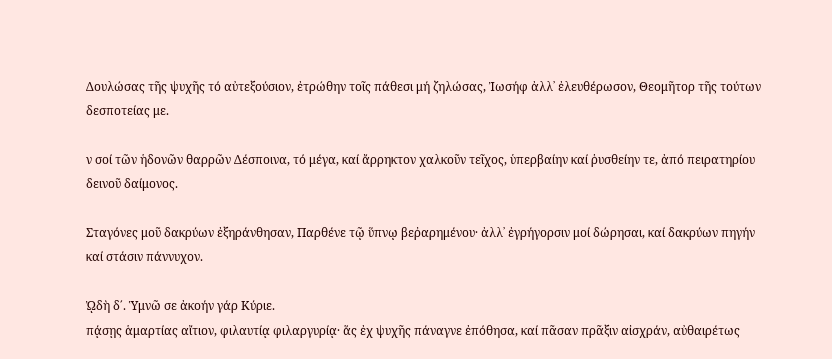Δουλώσας τῆς ψυχῆς τό αὐτεξούσιον, ἐτρώθην τοῖς πάθεσι μή ζηλώσας, Ἰωσήφ ἀλλ᾽ ἐλευθέρωσον, Θεομῆτορ τῆς τούτων δεσποτείας με.

ν σοί τῶν ἡδονῶν θαρρῶν Δέσποινα, τό μέγα, καί ἄρρηκτον χαλκοῦν τεῖχος, ὑπερβαίην καί ῥυσθείην τε, ἀπό πειρατηρίου δεινοῦ δαίμονος.

Σταγόνες μοῦ δακρύων ἐξηράνθησαν, Παρθένε τῷ ὕπνῳ βεῤαρημένου· ἀλλ᾽ ἐγρήγορσιν μοί δώρησαι, καί δακρύων πηγήν καί στάσιν πάννυχον.

ᾨδὴ δ΄. Ὑμνῶ σε ἀκοήν γάρ Κύριε.
πᾴσῃς ἁμαρτίας αἴτιον, φιλαυτίᾳ φιλαργυρίᾳ· ἅς ἐχ ψυχῆς πάναγνε ἐπόθησα, καί πᾶσαν πρᾶξιν αἰσχράν, αὐθαιρέτως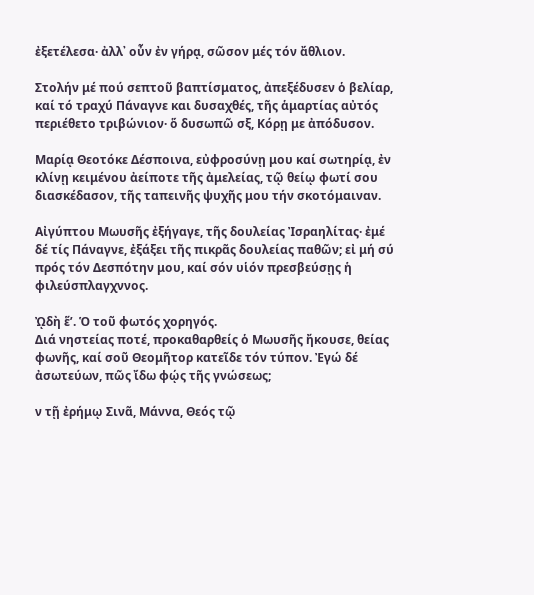ἐξετέλεσα· ἀλλ᾽ οὖν ἐν γήρᾳ, σῶσον μές τόν ἄθλιον.

Στολήν μέ πού σεπτοῦ βαπτίσματος, ἀπεξέδυσεν ὁ βελίαρ, καί τό τραχύ Πάναγνε και δυσαχθές, τῆς ἁμαρτίας αὐτός περιέθετο τριβώνιον· ὅ δυσωπῶ σξ, Κόρῃ με ἀπόδυσον.

Μαρίᾳ Θεοτόκε Δέσποινα, εὐφροσύνῃ μου καί σωτηρίᾳ, ἐν κλίνῃ κειμένου ἀείποτε τῆς ἀμελείας, τῷ θείῳ φωτί σου διασκέδασον, τῆς ταπεινῆς ψυχῆς μου τήν σκοτόμαιναν.

Αἰγύπτου Μωυσῆς ἐξήγαγε, τῆς δουλείας Ἰσραηλίτας· ἐμέ δέ τίς Πάναγνε, ἐξάξει τῆς πικρᾶς δουλείας παθῶν; εἰ μή σύ πρός τόν Δεσπότην μου, καί σόν υἱόν πρεσβεύσῃς ἡ φιλεύσπλαγχννος.

ᾨδὴ ἕ’. Ὁ τοῦ φωτός χορηγός.
Διά νηστείας ποτέ, προκαθαρθείς ὁ Μωυσῆς ἤκουσε, θείας φωνῆς, καί σοῦ Θεομῆτορ κατεῖδε τόν τύπον. Ἐγώ δέ ἀσωτεύων, πῶς ἴδω φῴς τῆς γνώσεως;

ν τῇ ἐρήμῳ Σινᾶ, Μάννα, Θεός τῷ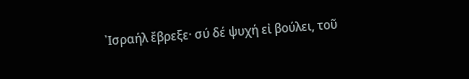᾿Ισραήλ ἔβρεξε· σύ δέ ψυχή εἰ βούλει, τοῦ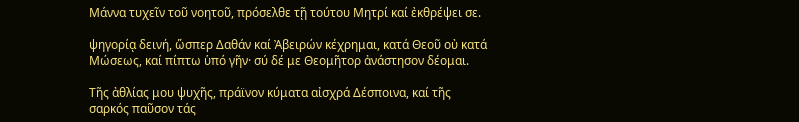Μάννα τυχεῖν τοῦ νοητοῦ, πρόσελθε τῇ τούτου Μητρί καί ἐκθρέψει σε.

ψηγορίᾳ δεινή, ὥσπερ Δαθάν καί Ἀβειρών κέχρημαι, κατά Θεοῦ οὐ κατά Μώσεως, καί πίπτω ὑπό γῆν· σύ δέ με Θεομῆτορ ἀνάστησον δέομαι.

Τῆς ἀθλίας μου ψυχῆς, πράϊνον κύματα αἰσχρά Δέσποινα, καί τῆς σαρκός παῦσον τάς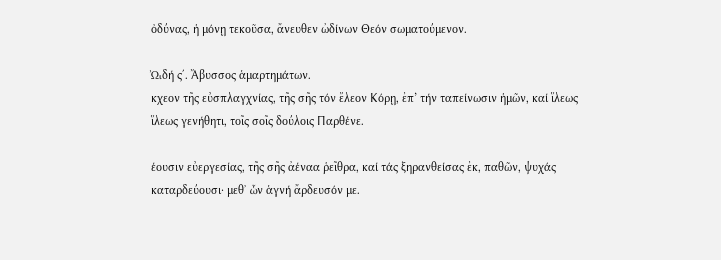ὀδύνας, ἡ μόνῃ τεκοῦσα, ἄνευθεν ὠδίνων Θεόν σωματούμενον.

ᾨδή ς΄. Ἄβυσσος ἁμαρτημάτων.
κχεον τῆς εὐσπλαγχνίας, τῆς σῆς τόν ἔλεον Κόρῃ, ἐπ’ τήν ταπείνωσιν ἡμῶν, καί ἵλεως ἵλεως γενήθητι, τοῖς σοῖς δούλοις Παρθένε.

έουσιν εὐεργεσίας, τῆς σῆς ἀέναα ῥεῖθρα, καί τάς ξηρανθείσας ἐκ, παθῶν, ψυχάς καταρδεύουσι· μεθ᾿ ὧν ἁγνή ἄρδευσόν με.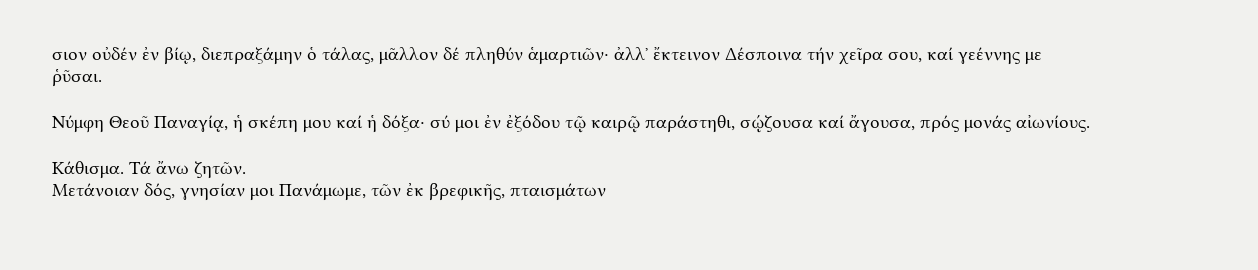σιον οὐδέν ἐν βίῳ, διεπραξάμην ὁ τάλας, μᾶλλον δέ πληθύν ἁμαρτιῶν· ἀλλ᾽ ἔκτεινον Δέσποινα τήν χεῖρα σου, καί γεέννης με ῥῦσαι.

Νύμφη Θεοῦ Παναγίᾳ, ἡ σκέπη μου καί ἡ δόξα· σύ μοι ἐν ἐξόδου τῷ καιρῷ παράστηθι, σῴζουσα καί ἄγουσα, πρός μονάς αἰωνίους.

Κάθισμα. Τά ἄνω ζητῶν.
Μετάνοιαν δός, γνησίαν μοι Πανάμωμε, τῶν ἐκ βρεφικῆς, πταισμάτων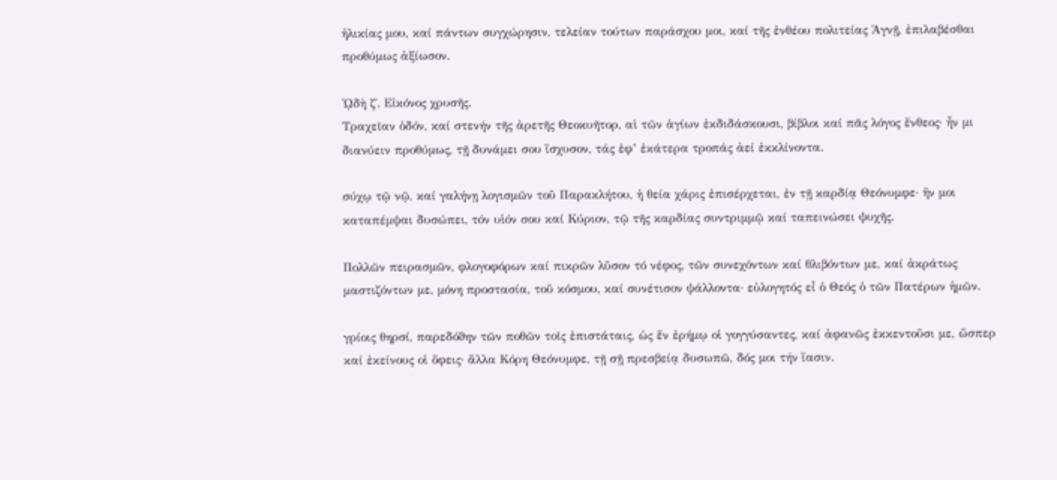ἡλικίας μου, καί πάντων συγχώρησιν, τελείαν τούτων παράσχου μοι, καί τῆς ἐνθέου πολιτείας Ἁγνῇ, ἐπιλαβέσθαι προθύμως ἀξίωσον.

ᾨδὴ ζ΄. Εἰκόνος χρυσῆς.
Τραχεῖαν ὁδόν, καί στενήν τῆς ἀρετῆς Θεοκυῆτορ, αἱ τῶν ἁγίων ἐκδιδάσκουσι, βίβλοι καί πᾶς λόγος ἔνθεος· ἦν μι διανύειν προθύμως, τῇ δυνάμει σου ἴσχυσον, τάς ἐφ’ ἑκάτερα τροπάς ἀεί ἐκκλίνοντα.

σύχῳ τῷ νῷ, καί γαλήνῃ λογισμῶν τοῦ Παρακλήτου, ἡ θεία χάρις ἐπισέρχεται, ἐν τῇ καρδίᾳ Θεόνυμφε· ἥν μοι καταπέμψαι δυσώπει, τόν υἱόν σου καί Κύριον, τῷ τῆς καρδίας συντριμμῷ καί ταπεινώσει ψυχῆς.

Πολλῶν πειρασμῶν, φλογοφόρων καί πικρῶν λῦσον τό νέφος, τῶν συνεχόντων καί θλιβόντων με, καί ἀκράτως μαστιζόντων με, μόνη προστασία, τοῦ κόσμου, καί συνέτισον ψάλλοντα· εὐλογητός εἶ ὁ Θεός ὁ τῶν Πατέρων ἡμῶν.

γρίοις θηρσί, παρεδόϑην τῶν ποθῶν τοῖς ἐπιστάταις, ὡς ἕν ἐρήμῳ οἱ γογγύσαντες, καί ἀφανῶς ἐκκεντοῦσι με, ὥσπερ καί ἐκείνους οἱ ὄφεις· ἄλλα Κόρη Θεόνυμφε, τῇ σῇ πρεσβείᾳ δυσωπῶ, δός μοι τήν ἴασιν.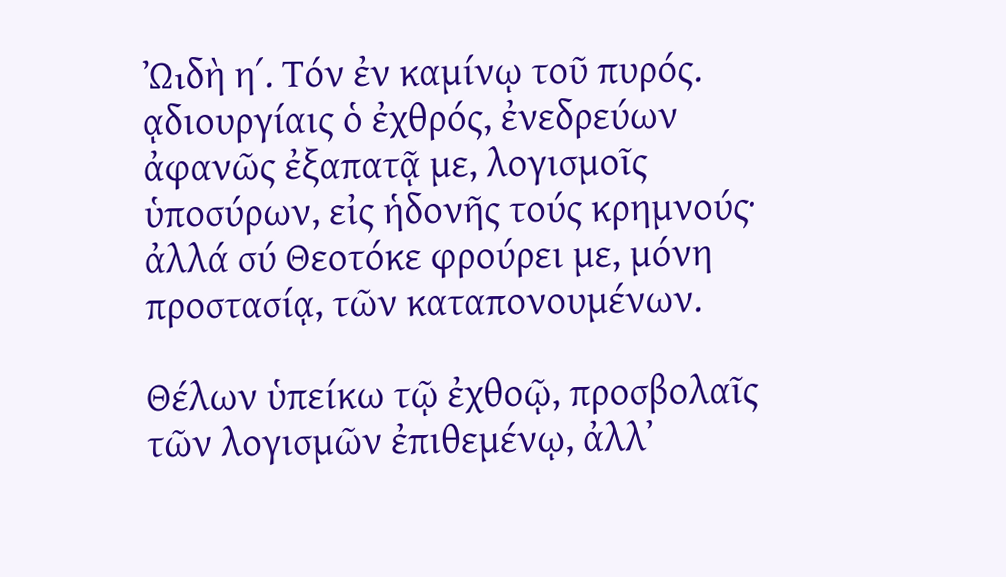ᾨδὴ η΄. Τόν ἐν καμίνῳ τοῦ πυρός.
ᾳδιουργίαις ὁ ἐχθρός, ἐνεδρεύων ἀφανῶς ἐξαπατᾷ με, λογισμοῖς ὑποσύρων, εἰς ἡδονῆς τούς κρημνούς· ἀλλά σύ Θεοτόκε φρούρει με, μόνη προστασίᾳ, τῶν καταπονουμένων.

Θέλων ὑπείκω τῷ ἐχθοῷ, προσβολαῖς τῶν λογισμῶν ἐπιθεμένῳ, ἀλλ᾽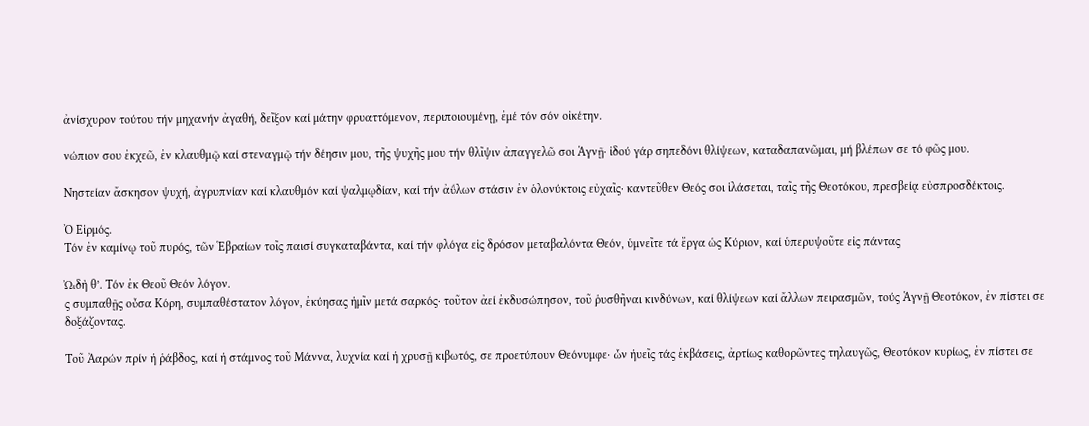ἀνίσχυρον τούτου τήν μηχανήν ἀγαθή, δεῖξον καί μάτην φρυαττόμενον, περιποιουμένῃ, ἐμέ τόν σόν οἰκέτην.

νώπιον σου ἐκχεῶ, ἐν κλαυθμῷ καί στεναγμῷ τήν δέησιν μου, τῆς ψυχῆς μου τήν θλῖψιν ἀπαγγελῶ σοι Ἁγνῇ· ἰδού γάρ σηπεδόνι θλίψεων, καταδαπανῶμαι, μή βλέπων σε τό φῶς μου.

Νηστείαν ἄσκησον ψυχή, ἀγρυπνίαν καί κλαυθμόν καί ψαλμῳδίαν, καί τήν ἀΰλων στάσιν ἐν ὁλονύκτοις εὐχαῖς· καντεῦθεν Θεός σοι ἱλάσεται, ταῖς τῆς Θεοτόκου, πρεσβείᾳ εὐσπροσδέκτοις.

Ὀ Εἱρμός.
Τόν ἐν καμίνῳ τοῦ πυρός, τῶν Ἑβραίων τοῖς παισί συγκαταβάντα, καί τήν φλόγα εἰς δρόσον μεταβαλόντα Θεόν, ὑμνεῖτε τά ἔργα ὡς Κύριον, καί ὑπερυψοῦτε εἰς πάντας

ᾨδὴ θ’. Τόν ἐκ Θεοῦ Θεόν λόγον.
ς συμπαθῇς οὖσα Κόρη, συμπαθέστατον λόγον, ἐκύησας ἡμῖν μετά σαρκός· τοῦτον ἀεί ἐκδυσώπησον, τοῦ ῥυσθῆναι κινδύνων, καί θλίψεων καί ἄλλων πειρασμῶν, τούς Ἁγνῇ Θεοτόκον, ἐν πίστει σε δοξάζοντας.

Τοῦ Ἀαρών πρίν ἡ ῥάβδος, καί ἡ στάμνος τοῦ Μάννα, λυχνία καί ἡ χρυσῇ κιβωτός, σε προετύπουν Θεόνυμφε· ὧν ἡυεῖς τάς ἐκβάσεις, ἀρτίως καθορῶντες τηλαυγῶς, Θεοτόκον κυρίως, ἐν πίστει σε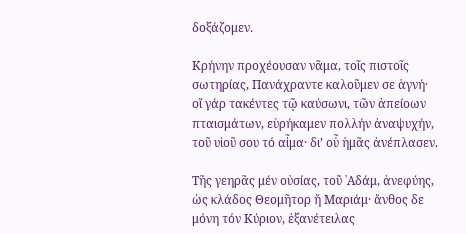δοξάζομεν.

Κρήνην προχέουσαν νᾶμα, τοῖς πιστοῖς σωτηρίας, Πανάχραντε καλοῦμεν σε ἁγνή· οἴ γάρ τακέντες τῷ καύσωνι, τῶν ἀπείοων πταισμάτων, εὑρήκαμεν πολλήν ἀναψυχήν, τοῦ υἱοῦ σου τό αἷμα· δι’ οὗ ἡμᾶς ἀνέπλασεν.

Τῆς γεηρᾶς μέν οὐσίας, τοῦ ᾿Αδάμ, ἀνεφύης, ὡς κλάδος Θεομῆτορ ἤ Μαριάμ· ἄνθος δε μόνη τόν Κύριον, ἐξανέτειλας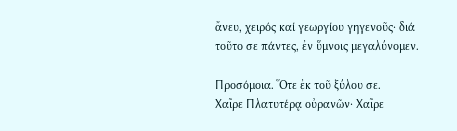ἄνευ, χειρός καί γεωργίου γηγενοῦς· διά τοῦτο σε πάντες, ἐν ὕμνοις μεγαλύνομεν.

Προσόμοια. Ὅτε ἐκ τοῦ ξύλου σε.
Χαῖρε Πλατυτέρᾳ οὐρανῶν· Χαῖρε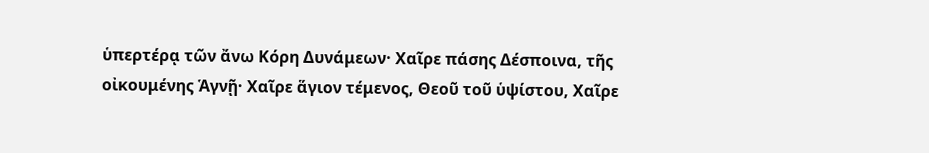ὑπερτέρᾳ τῶν ἄνω Κόρη Δυνάμεων· Χαῖρε πάσης Δέσποινα, τῆς οἰκουμένης Ἁγνῇ· Χαῖρε ἅγιον τέμενος, Θεοῦ τοῦ ὑψίστου, Χαῖρε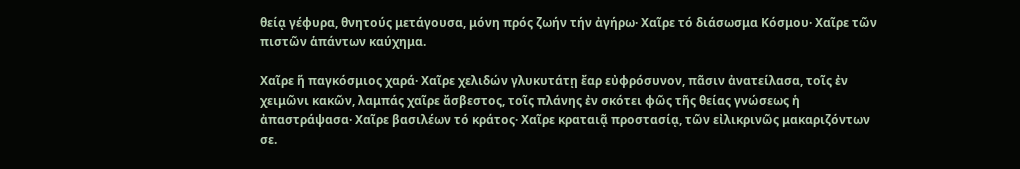θείᾳ γέφυρα, θνητούς μετάγουσα, μόνη πρός ζωήν τήν ἀγήρω· Χαῖρε τό διάσωσμα Κόσμου· Χαῖρε τῶν πιστῶν ἁπάντων καύχημα.

Χαῖρε ἥ παγκόσμιος χαρά· Χαῖρε χελιδών γλυκυτάτῃ ἔαρ εὐφρόσυνον, πᾶσιν ἀνατείλασα, τοῖς ἐν χειμῶνι κακῶν, λαμπάς χαῖρε ἄσβεστος, τοῖς πλάνης ἐν σκότει φῶς τῆς θείας γνώσεως ἡ ἀπαστράψασα· Χαῖρε βασιλέων τό κράτος· Χαῖρε κραταιᾷ προστασίᾳ, τῶν εἰλικρινῶς μακαριζόντων σε.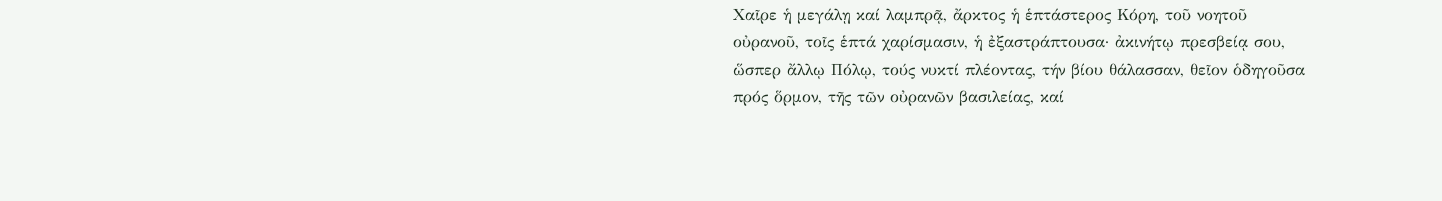Χαῖρε ἡ μεγάλῃ καί λαμπρᾷ, ἄρκτος ἡ ἑπτάστερος Κόρη, τοῦ νοητοῦ οὐρανοῦ, τοῖς ἑπτά χαρίσμασιν, ἡ ἐξαστράπτουσα· ἀκινήτῳ πρεσβείᾳ σου, ὥσπερ ἄλλῳ Πόλῳ, τούς νυκτί πλέοντας, τήν βίου θάλασσαν, θεῖον ὁδηγοῦσα πρός ὅρμον, τῆς τῶν οὐρανῶν βασιλείας, καί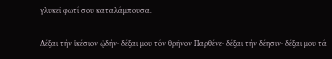γλυκεῖ φωτί σου καταλάμπουσα.

Δέξαι τήν ἱκέσιον ᾠδήν· δέξαι μου τόν θρῆνον Παρθένε· δέξαι τήν δέησιν· δέξαι μου τά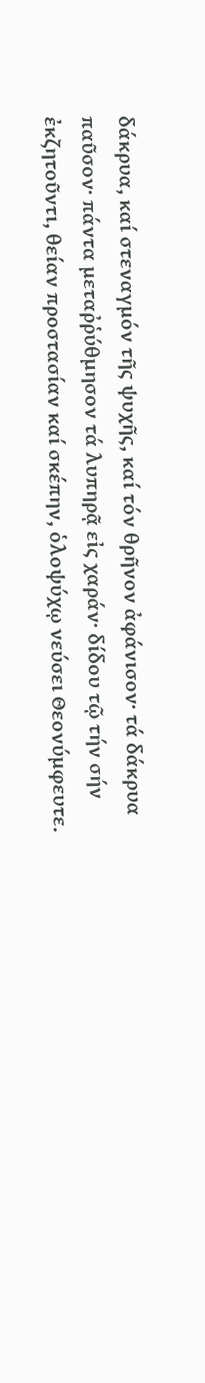δάκρυα, καί στεναγμόν τῆς ψυχῆς, καί τόν θρῆνον ἀφάνισον· τά δάκρυα παῦσον· πάντα μεταῤῥύθμησον τά λυπηρᾷ εἰς χαράν· δίδου τῷ τήν σήν ἐκζητοῦντι, θείαν προστασίαν καί σκέπην, ὁλοψύχῳ νεύσει Θεονύμφευτε.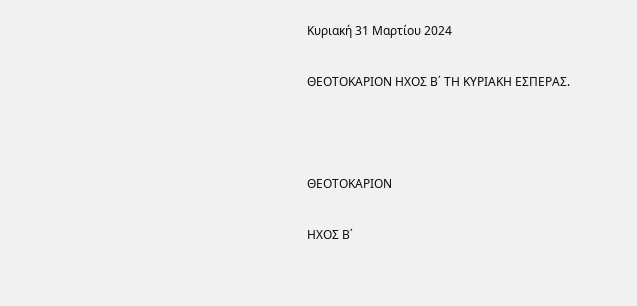Κυριακή 31 Μαρτίου 2024

ΘΕΟΤΟΚΑΡΙΟΝ ΗΧΟΣ Β΄ ΤΗ ΚΥΡΙΑΚΗ ΕΣΠΕΡΑΣ.



ΘΕΟΤΟΚΑΡΙΟΝ

ΗΧΟΣ Β΄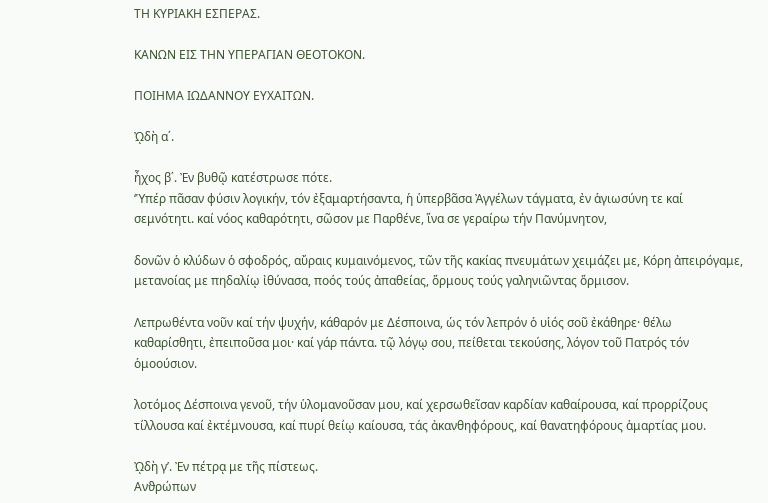ΤΗ ΚΥΡΙΑΚΗ ΕΣΠΕΡΑΣ.

ΚΑΝΩΝ ΕΙΣ ΤΗΝ ΥΠΕΡΑΓΙΑΝ ΘΕΟΤΟΚΟΝ.

ΠΟΙΗΜΑ ΙΩΔΑΝΝΟΥ ΕΥΧΑΙΤΩΝ.

ᾨδὴ α΄.

ἦχος β΄. Ἐν βυθῷ κατέστρωσε πότε.
‘Ὑπέρ πᾶσαν φύσιν λογικήν, τόν ἐξαμαρτήσαντα, ἡ ὑπερβᾶσα Ἀγγέλων τάγματα, ἐν ἁγιωσύνη τε καί σεμνότητι. καί νόος καθαρότητι, σῶσον με Παρθένε, ἵνα σε γεραίρω τήν Πανύμνητον,

δονῶν ὁ κλύδων ὁ σφοδρός, αὔραις κυμαινόμενος, τῶν τῆς κακίας πνευμάτων χειμάζει με, Κόρη ἀπειρόγαμε, μετανοίας με πηδαλίῳ ἰθύνασα, ποός τούς ἀπαθείας, ὅρμους τούς γαληνιῶντας ὅρμισον.

Λεπρωθέντα νοῦν καί τήν ψυχήν, κάθαρόν με Δέσποινα, ὡς τόν λεπρόν ὁ υἱός σοῦ ἐκάθηρε· θέλω καθαρίσθητι, ἐπειποῦσα μοι· καί γάρ πάντα. τῷ λόγῳ σου, πείθεται τεκούσης, λόγον τοῦ Πατρός τόν ὁμοούσιον.

λοτόμος Δέσποινα γενοῦ, τήν ὑλομανοῦσαν μου, καί χερσωθεῖσαν καρδίαν καθαίρουσα, καί προρρίζους τίλλουσα καί ἐκτέμνουσα, καί πυρί θείῳ καίουσα, τάς ἀκανθηφόρους, καί θανατηφόρους ἁμαρτίας μου.

ᾨδὴ γ’. Ἐν πέτρᾳ με τῆς πίστεως.
Ανϑρώπων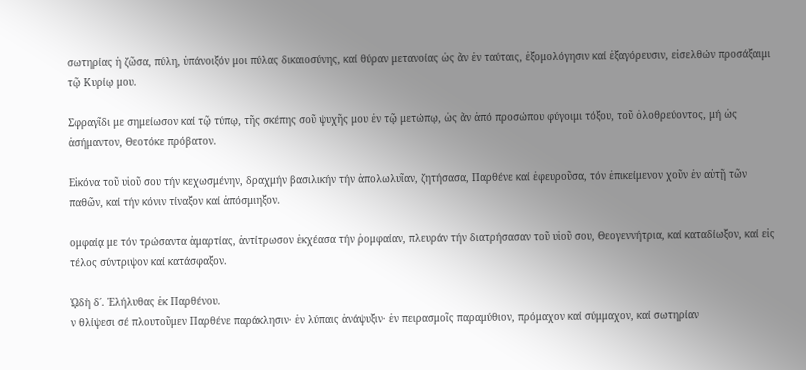σωτηρίας ἡ ζῶσα, πύλη, ὑπάνοιξόν μοι πύλας δικαιοσύνης, καί θύραν μετανοίας ὡς ἄν ἐν ταύταις, ἐξομολόγησιν καί ἐξαγόρευσιν, εἰσελθών προσάξαιμι τῷ Κυρίῳ μου.

Σφραγῖδι με σημείωσον καί τῷ τύπῳ, τῆς σκέπης σοῦ ψυχῆς μου ἐν τῷ μετώπῳ, ὡς ἄν ἀπό προσώπου φύγοιμι τόξου, τοῦ ὀλοθρεύοντος, μή ὡς ἀσήμαντον, Θεοτόκε πρόβατον.

Εἰκόνα τοῦ υἱοῦ σου τήν κεχωσμένην, δραχμήν βασιλικήν τήν ἀπολωλυῖαν, ζητήσασα, Παρθένε καί ἐφευροῦσα, τόν ἐπικείμενον χοῦν ἐν αὐτῇ τῶν παθῶν, καί τήν κόνιν τίναξον καί ἀπόσμιηξον.

ομφαίᾳ με τόν τρώσαντα ἁμαρτίας, ἀντίτρωσον ἐκχέασα τήν ῥομφαίαν, πλευράν τήν διατρήσασαν τοῦ υἱοῦ σου, Θεογεννήτρια, καί καταδίωξον, καί εἰς τέλος σύντριψον καί κατάσφαξον.

ᾨδὴ δ΄. Ἐλήλυθας ἐκ Παρθένου.
ν θλίψεσι σέ πλουτοῦμεν Παρθένε παράκλησιν· ἐν λύπαις ἀνάψυξιν· ἐν πειρασμοῖς παραμύθιον, πρόμαχον καί σύμμαχον, καί σωτηρίαν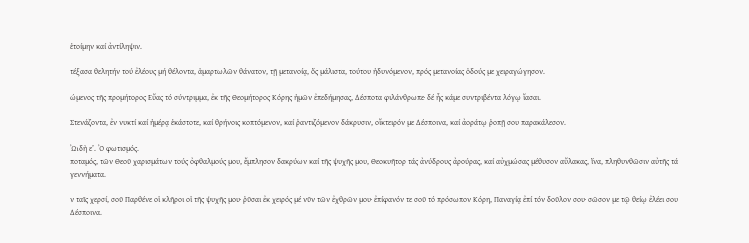ἑτοίμην καί ἀντίληψιν.

τέξασα θελητήν τού ἐλέους μή θέλοντα, ἁμαρτωλῶν θάνατον, τῇ μετανοίᾳ, ὅς μάλιστα, τούτου ἡδυνόμενον, πρός μετανοίας ὁδούς με χειραγώγησον.

ώμενος τῆς προμήτορος Εὔας τό σύντριμμα, ἐκ τῆς Θεομήτορος Κόρης ἡμῶν ἐπεδήμησας, Δέσποτα φιλάνθρωπε· δέ ἧς κάμε συντριβέντα λόγῳ ἴασαι.

Στενάζοντα, ἐν νυκτί καί ἡμέρᾳ ἑκάστοτε, καί θρήνοις κοπτόμενον, καί ῥαντιζόμενον δάκρυσιν, οἴκτειρόν με Δέσποινα, καί ἀοράτῳ ῥοπῇ σου παρακάλεσον.

ᾨδὴ ε’. Ὀ φωτισμός.
ποταμός, τῶν Θεοῦ χαρισμάτων τούς ὀφθαλμούς μου, ἔμπλησον δακρύων καί τῆς ψυχῆς μου, Θεοκυῆτορ τάς ἀνύδρους ἀρούρας, καί αὐχμώσας μέθυσον αὔλακας, ἵνα, πληθυνθῶσιν αὐτῆς τά γεννήματα.

ν ταῖς χερσί, σοῦ Παρθένε οἱ κλῆροι οἱ τῆς ψυχῆς μου· ῥῦσαι ἐκ χειρός μέ νῦν τῶν ἐχθρῶν μου· ἐπίφανόν τε σοῦ τό πρόσωπον Κόρη, Παναγίᾳ ἐπί τόν δοῦλον σου· σῶσον με τῷ θείῳ ἐλέει σου Δέσποινα.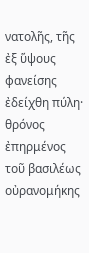νατολῆς, τῆς ἐξ ὕψους φανείσης ἐδείχθη πύλη· θρόνος ἐπηρμένος τοῦ βασιλέως οὐρανομήκης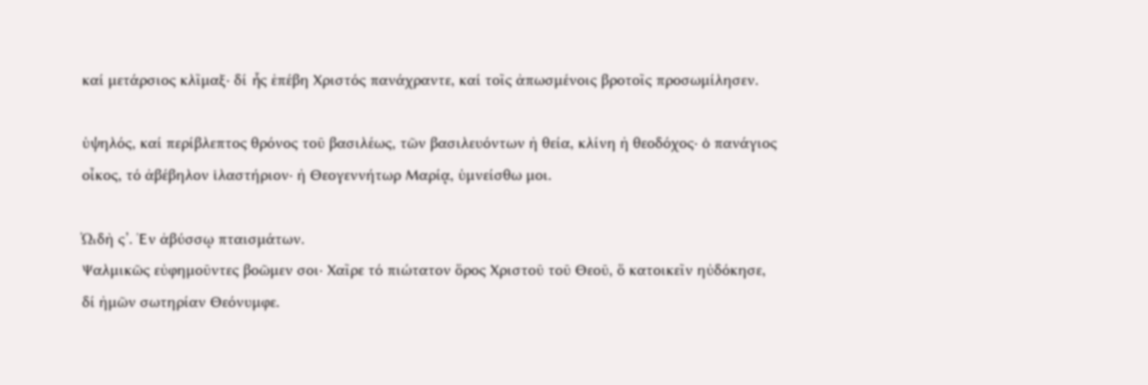καί μετάρσιος κλῖμαξ· δί ἧς ἐπέβη Χριστός πανάχραντε, καί τοῖς ἀπωσμένοις βροτοῖς προσωμίλησεν.

ὑψηλός, καί περίβλεπτος θρόνος τοῦ βασιλέως, τῶν βασιλευόντων ἡ θεία, κλίνη ἡ θεοδόχος· ὁ πανάγιος οἶκος, τό ἀβέβηλον ἱλαστήριον· ἡ Θεογεννήτωρ Μαρίᾳ, ὑμνείσθω μοι.

ᾨδὴ ς’. Ἐν ἀβύσσῳ πταισμάτων.
Ψαλμικῶς εὐφημοῦντες βοῶμεν σοι· Χαῖρε τό πιώτατον ὅρος Χριστοῦ τοῦ Θεοῦ, ὅ κατοικεῖν ηὐδόκησε, δί ἡμῶν σωτηρίαν Θεόνυμφε.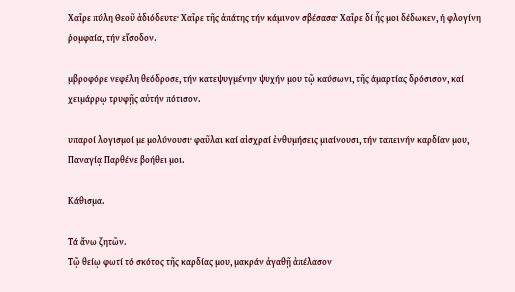Χαῖρε πύλη Θεοῦ ἀδιόδευτε· Χαῖρε τῆς ἀπάτης τήν κάμινον σβέσασα· Χαῖρε δί ἧς μοι δέδωκεν, ἡ φλογίνη ῥομφαία, τήν εἴσοδον.

μβροφόρε νεφέλη θεόδροσε, τήν κατεψυγμένην ψυχήν μου τῷ καύσωνι, τῆς ἁμαρτίας δρόσισον, καί χειμάρρῳ τρυφῇς αὐτήν πότισον.

υπαροί λογισμοί με μολύνουσι· φαῦλαι καί αἰσχραί ἐνθυμήσεις μιαίνουσι, τήν ταπεινήν καρδίαν μου, Παναγίᾳ Παρθένε βοήθει μοι.

Κάθισμα.

Τά ἄνω ζητῶν.
Τῷ θείῳ φωτί τό σκότος τῆς καρδίας μου, μακράν ἀγαθῇ ἀπέλασον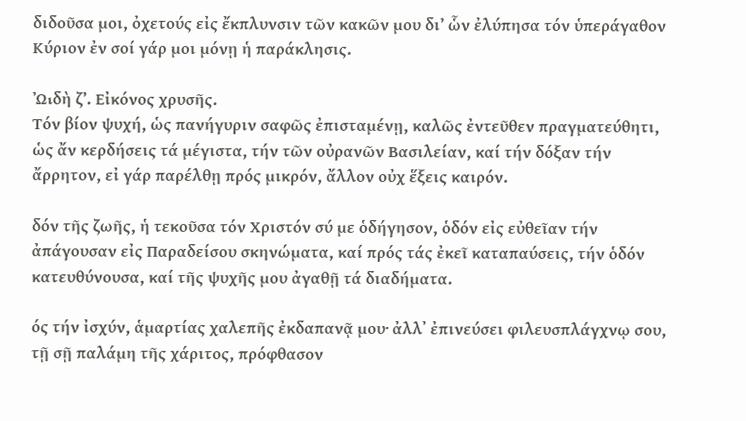διδοῦσα μοι, ὀχετούς εἰς ἔκπλυνσιν τῶν κακῶν μου δι’ ὧν ἐλύπησα τόν ὑπεράγαθον Κύριον ἐν σοί γάρ μοι μόνῃ ἡ παράκλησις.

ᾨδὴ ζ’. Εἰκόνος χρυσῆς.
Τόν βίον ψυχή, ὡς πανήγυριν σαφῶς ἐπισταμένῃ, καλῶς ἐντεῦθεν πραγματεύθητι, ὡς ἄν κερδήσεις τά μέγιστα, τήν τῶν οὐρανῶν Βασιλείαν, καί τήν δόξαν τήν ἄρρητον, εἰ γάρ παρέλθῃ πρός μικρόν, ἄλλον οὐχ ἕξεις καιρόν.

δόν τῆς ζωῆς, ἡ τεκοῦσα τόν Χριστόν σύ με ὁδήγησον, ὁδόν εἰς εὐθεῖαν τήν ἀπάγουσαν εἰς Παραδείσου σκηνώματα, καί πρός τάς ἐκεῖ καταπαύσεις, τήν ὁδόν κατευθύνουσα, καί τῆς ψυχῆς μου ἀγαθῇ τά διαδήματα.

ός τήν ἰσχύν, ἁμαρτίας χαλεπῆς ἐκδαπανᾷ μου· ἀλλ᾽ ἐπινεύσει φιλευσπλάγχνῳ σου, τῇ σῇ παλάμη τῆς χάριτος, πρόφθασον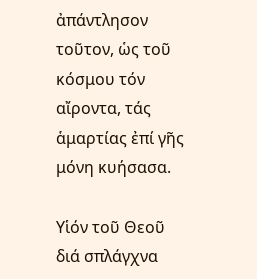ἀπάντλησον τοῦτον, ὡς τοῦ κόσμου τόν αἴροντα, τάς ἁμαρτίας ἐπί γῆς μόνη κυήσασα.

Υἱόν τοῦ Θεοῦ διά σπλάγχνα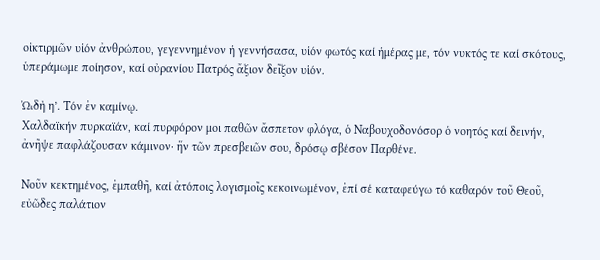οἰκτιρμῶν υἱόν ἀνθρώπου, γεγεννημένον ἡ γεννήσασα, υἱόν φωτός καί ἡμέρας με, τόν νυκτός τε καί σκότους, ὑπεράμωμε ποίησον, καί οὐρανίου Πατρός ἄξιον δεῖξον υἱόν.

ᾨδὴ η’. Τόν ἐν καμίνῳ.
Χαλδαϊκήν πυρκαϊάν, καί πυρφόρον μοι παθῶν ἄσπετον φλόγα, ὁ Ναβουχοδονόσορ ὁ νοητός καί δεινήν, ἀνῆψε παφλάζουσαν κάμινον· ἥν τῶν πρεσβειῶν σου, δρόσῳ σβέσον Παρθένε.

Νοῦν κεκτημένος, ἐμπαθῆ, καί ἀτόποις λογισμοῖς κεκοινωμένον, ἐπί σέ καταφεύγω τό καθαρόν τοῦ Θεοῦ, εὐῶδες παλάτιον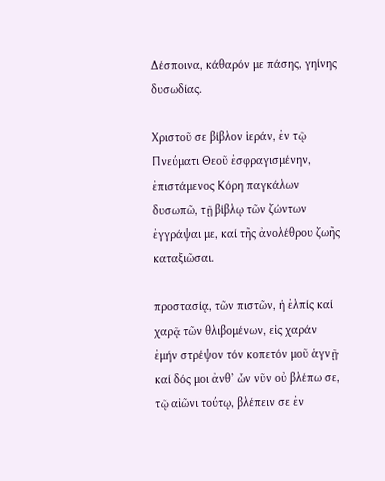Δέσποινα, κάθαρόν με πάσης, γηίνης δυσωδίας.

Χριστοῦ σε βίβλον ἱεράν, ἐν τῷ Πνεύματι Θεοῦ ἐσφραγισμένην, ἐπιστάμενος Κόρη παγκάλων δυσωπῶ, τῇ βίβλῳ τῶν ζώντων ἐγγράψαι με, καί τῆς ἀνολέθρου ζωῆς καταξιῶσαι.

προστασίᾳ, τῶν πιστῶν, ἡ ἐλπίς καί χαρᾷ τῶν θλιβομένων, εἰς χαράν ἐμήν στρέψον τόν κοπετόν μοῦ ἁγνῇ· καί δός μοι ἀνθ’ ὧν νῦν οὐ βλέπω σε, τῷ αἰῶνι τούτῳ, βλέπειν σε ἐν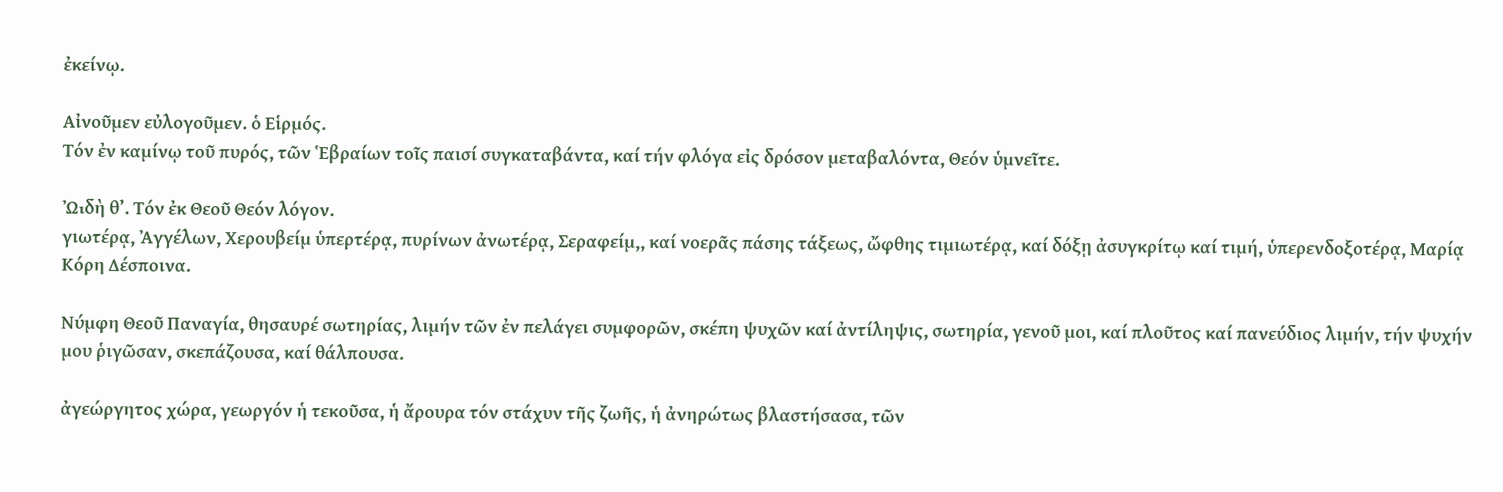ἐκείνῳ.

Αἰνοῦμεν εὐλογοῦμεν. ὁ Εἱρμός.
Τόν ἐν καμίνῳ τοῦ πυρός, τῶν Ἑβραίων τοῖς παισί συγκαταβάντα, καί τήν φλόγα εἰς δρόσον μεταβαλόντα, Θεόν ὑμνεῖτε.

ᾨδὴ θ’. Τόν ἐκ Θεοῦ Θεόν λόγον.
γιωτέρᾳ, Ἀγγέλων, Χερουβείμ ὑπερτέρᾳ, πυρίνων ἀνωτέρᾳ, Σεραφείμ,, καί νοερᾶς πάσης τάξεως, ὤφθης τιμιωτέρᾳ, καί δόξῃ ἀσυγκρίτῳ καί τιμή, ὑπερενδοξοτέρᾳ, Μαρίᾳ Κόρη Δέσποινα.

Νύμφη Θεοῦ Παναγία, θησαυρέ σωτηρίας, λιμήν τῶν ἐν πελάγει συμφορῶν, σκέπη ψυχῶν καί ἀντίληψις, σωτηρία, γενοῦ μοι, καί πλοῦτος καί πανεύδιος λιμήν, τήν ψυχήν μου ῥιγῶσαν, σκεπάζουσα, καί θάλπουσα.

ἀγεώργητος χώρα, γεωργόν ἡ τεκοῦσα, ἡ ἄρουρα τόν στάχυν τῆς ζωῆς, ἡ ἀνηρώτως βλαστήσασα, τῶν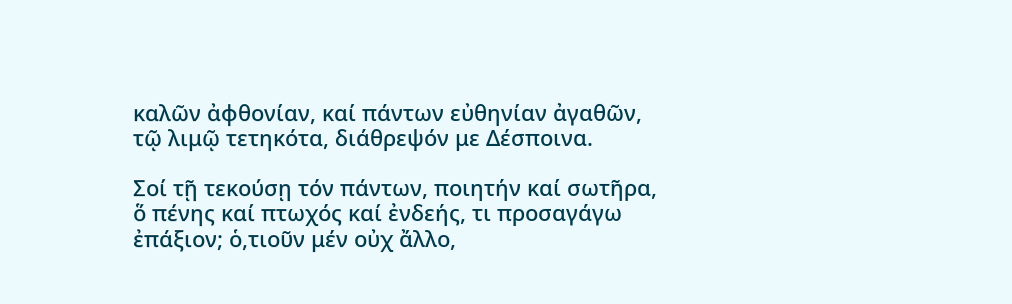καλῶν ἀφθονίαν, καί πάντων εὐθηνίαν ἀγαθῶν, τῷ λιμῷ τετηκότα, διάθρεψόν με Δέσποινα.

Σοί τῇ τεκούσῃ τόν πάντων, ποιητήν καί σωτῆρα, ὅ πένης καί πτωχός καί ἐνδεής, τι προσαγάγω ἐπάξιον; ὁ,τιοῦν μέν οὐχ ἄλλο,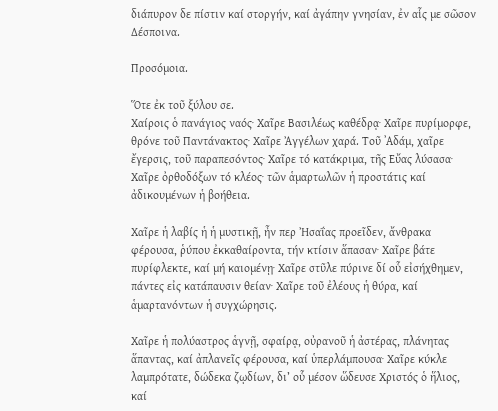διάπυρον δε πίστιν καί στοργήν, καί ἀγάπην γνησίαν, ἐν αἷς με σῶσον Δέσποινα.

Προσόμοια.

Ὅτε ἐκ τοῦ ξύλου σε.
Χαίροις ὁ πανάγιος ναός· Χαῖρε Βασιλέως καθέδρᾳ· Χαῖρε πυρίμορφε, θρόνε τοῦ Παντάνακτος· Χαῖρε Ἀγγέλων χαρά. Τοῦ ᾿Αδάμ, χαῖρε ἔγερσις, τοῦ παραπεσόντος· Χαῖρε τό κατάκριμα, τῆς Εὔας λύσασα· Χαῖρε ὀρθοδόξων τό κλέος· τῶν ἁμαρτωλῶν ἡ προστάτις καί ἀδικουμένων ἡ βοήθεια.

Χαῖρε ἡ λαβίς ἡ ἡ μυστικῇ, ἦν περ Ἠσαΐας προεῖδεν, ἄνθρακα φέρουσα, ῥύπου ἐκκαθαίροντα, τήν κτίσιν ἅπασαν· Χαῖρε βάτε πυρίφλεκτε, καί μή καιομένῃ· Χαῖρε στῦλε πύρινε δί οὗ εἰσήχθημεν, πάντες εἰς κατάπαυσιν θείαν· Χαῖρε τοῦ ἐλέους ἡ θύρα, καί ἁμαρτανόντων ἡ συγχώρησις.

Χαῖρε ἡ πολύαστρος ἁγνῇ, σφαίρᾳ, οὐρανοῦ ἡ ἀστέρας, πλάνητας ἅπαντας, καί ἀπλανεῖς φέρουσα, καί ὑπερλάμπουσα· Χαῖρε κύκλε λαμπρότατε, δώδεκα ζῳδίων, δι’ οὗ μέσον ὥδευσε Χριστός ὁ ἥλιος, καί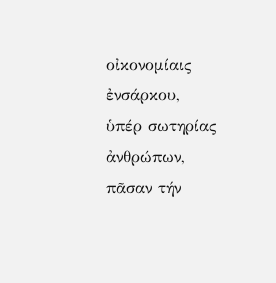οἰκονομίαις ἐνσάρκου, ὑπέρ σωτηρίας ἀνθρώπων, πᾶσαν τήν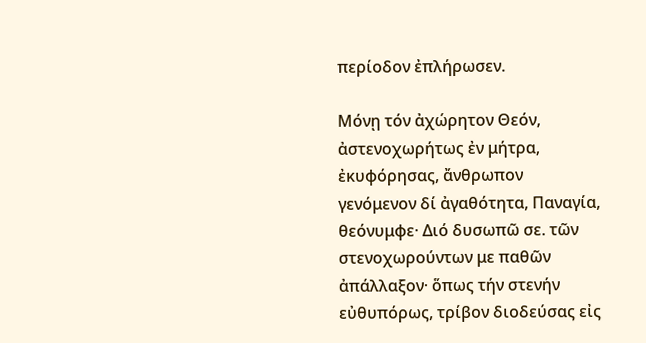περίοδον ἐπλήρωσεν.

Μόνῃ τόν ἀχώρητον Θεόν, ἀστενοχωρήτως ἐν μήτρα, ἐκυφόρησας, ἄνθρωπον γενόμενον δί ἀγαθότητα, Παναγία, θεόνυμφε· Διό δυσωπῶ σε. τῶν στενοχωρούντων με παθῶν ἀπάλλαξον· ὅπως τήν στενήν εὐθυπόρως, τρίβον διοδεύσας εἰς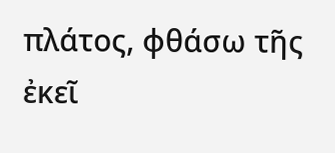πλάτος, φθάσω τῆς ἐκεῖ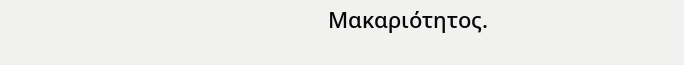Μακαριότητος.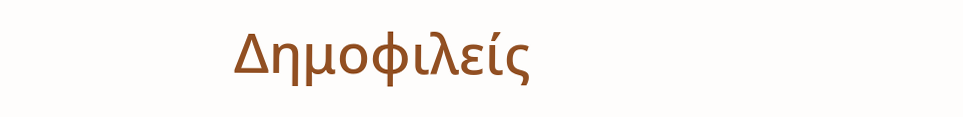Δημοφιλείς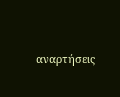αναρτήσεις